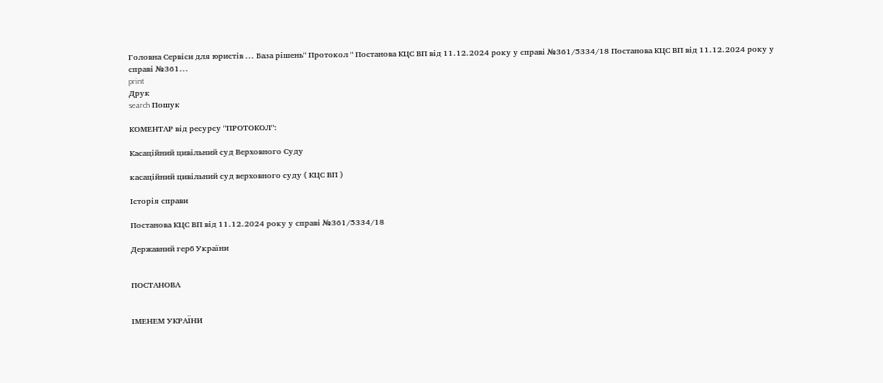Головна Сервіси для юристів ... База рішень" Протокол " Постанова КЦС ВП від 11.12.2024 року у справі №361/5334/18 Постанова КЦС ВП від 11.12.2024 року у справі №361...
print
Друк
search Пошук

КОМЕНТАР від ресурсу "ПРОТОКОЛ":

Касаційний цивільний суд Верховного Суду

касаційний цивільний суд верховного суду ( КЦС ВП )

Історія справи

Постанова КЦС ВП від 11.12.2024 року у справі №361/5334/18

Державний герб України


ПОСТАНОВА


ІМЕНЕМ УКРАЇНИ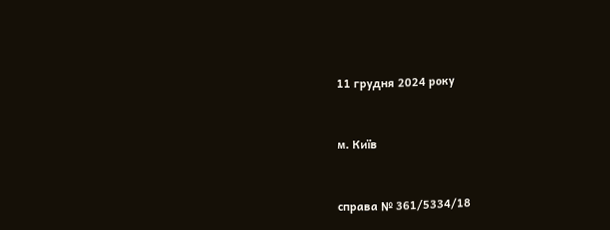11 грудня 2024 року


м. Київ


справа № 361/5334/18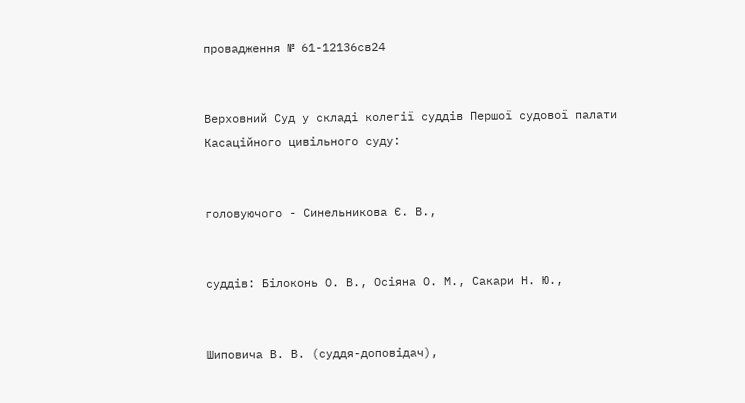провадження № 61-12136св24


Верховний Суд у складі колегії суддів Першої судової палати Касаційного цивільного суду:


головуючого - Синельникова Є. В.,


суддів: Білоконь О. В., Осіяна О. М., Сакари Н. Ю.,


Шиповича В. В. (суддя-доповідач),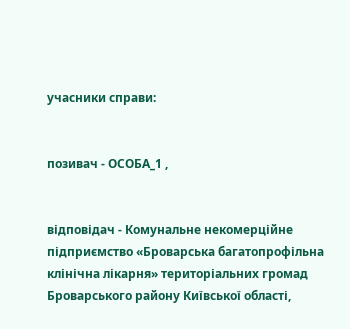учасники справи:


позивач - ОСОБА_1 ,


відповідач - Комунальне некомерційне підприємство «Броварська багатопрофільна клінічна лікарня» територіальних громад Броварського району Київської області,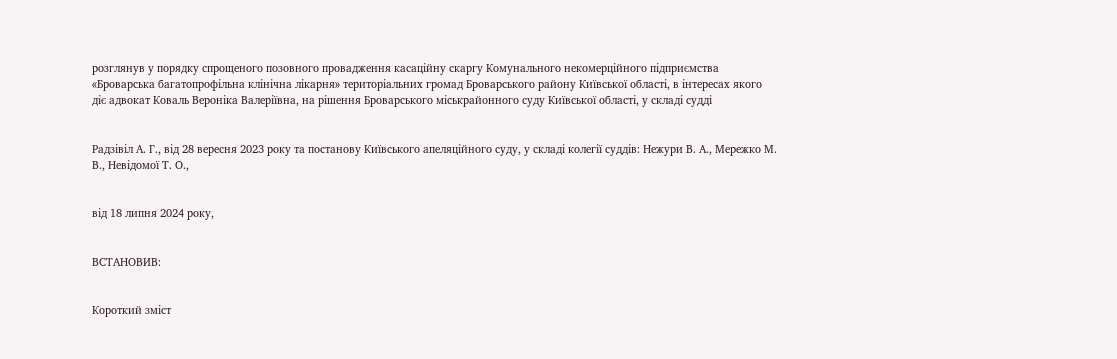розглянув у порядку спрощеного позовного провадження касаційну скаргу Комунального некомерційного підприємства «Броварська багатопрофільна клінічна лікарня» територіальних громад Броварського району Київської області, в інтересах якого діє адвокат Коваль Вероніка Валеріївна, на рішення Броварського міськрайонного суду Київської області, у складі судді


Радзівіл А. Г., від 28 вересня 2023 року та постанову Київського апеляційного суду, у складі колегії суддів: Нежури В. А., Мережко М. В., Невідомої Т. О.,


від 18 липня 2024 року,


ВСТАНОВИВ:


Короткий зміст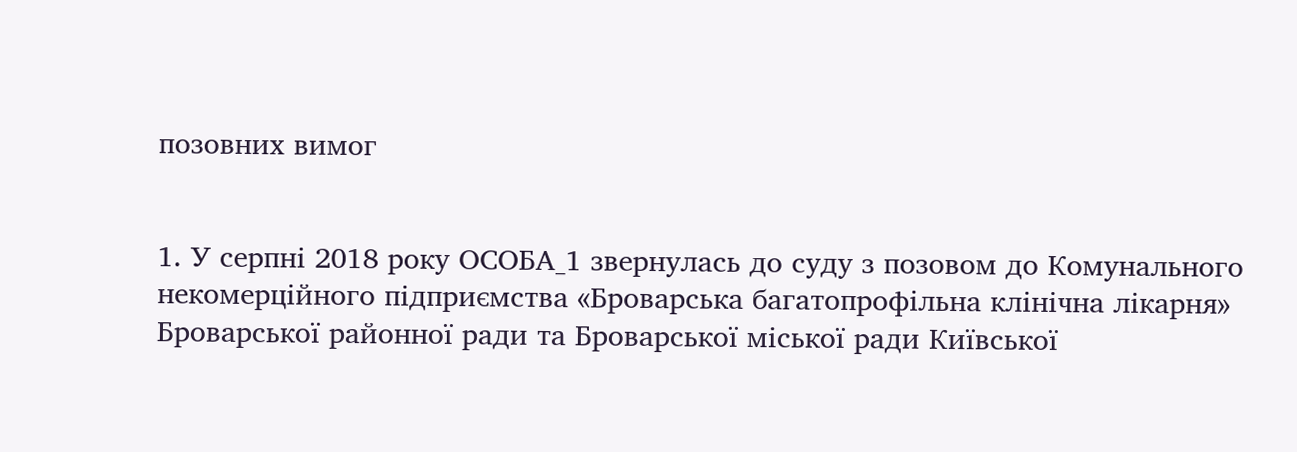позовних вимог


1. У серпні 2018 року ОСОБА_1 звернулась до суду з позовом до Комунального некомерційного підприємства «Броварська багатопрофільна клінічна лікарня» Броварської районної ради та Броварської міської ради Київської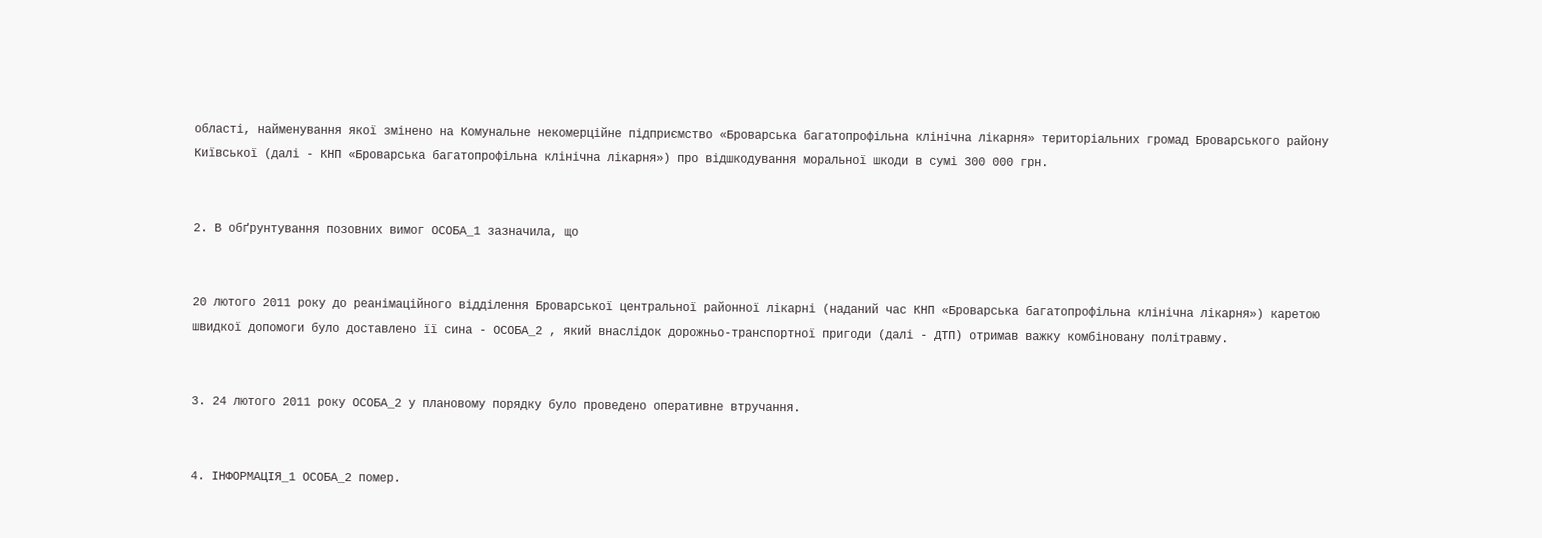області, найменування якої змінено на Комунальне некомерційне підприємство «Броварська багатопрофільна клінічна лікарня» територіальних громад Броварського району Київської (далі - КНП «Броварська багатопрофільна клінічна лікарня») про відшкодування моральної шкоди в сумі 300 000 грн.


2. В обґрунтування позовних вимог ОСОБА_1 зазначила, що


20 лютого 2011 року до реанімаційного відділення Броварської центральної районної лікарні (наданий час КНП «Броварська багатопрофільна клінічна лікарня») каретою швидкої допомоги було доставлено її сина - ОСОБА_2 , який внаслідок дорожньо-транспортної пригоди (далі - ДТП) отримав важку комбіновану політравму.


3. 24 лютого 2011 року ОСОБА_2 у плановому порядку було проведено оперативне втручання.


4. ІНФОРМАЦІЯ_1 ОСОБА_2 помер.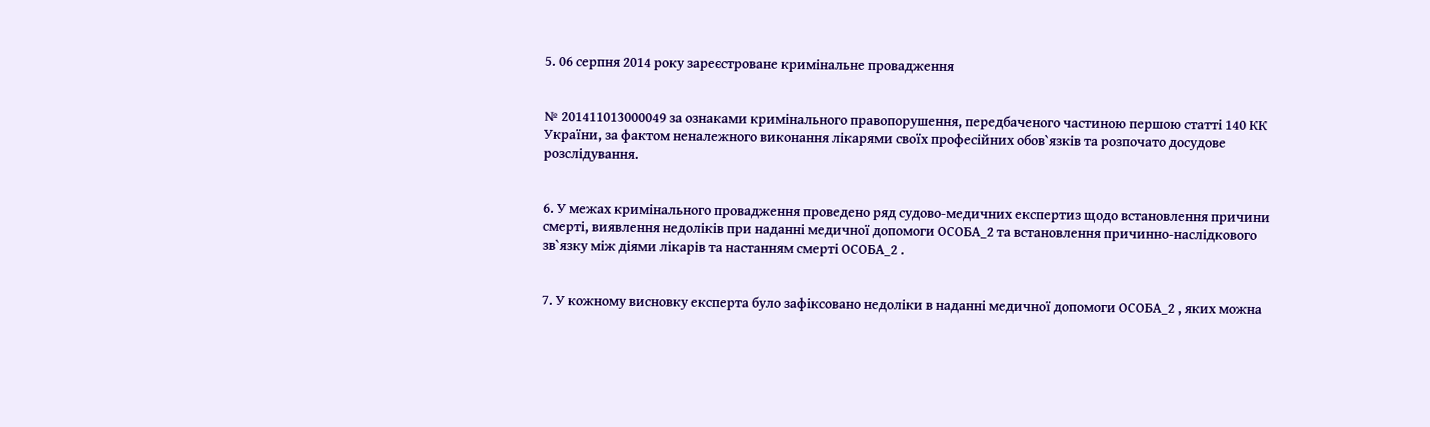5. 06 серпня 2014 року зареєстроване кримінальне провадження


№ 201411013000049 за ознаками кримінального правопорушення, передбаченого частиною першою статті 140 КК України, за фактом неналежного виконання лікарями своїх професійних обов`язків та розпочато досудове розслідування.


6. У межах кримінального провадження проведено ряд судово-медичних експертиз щодо встановлення причини смерті, виявлення недоліків при наданні медичної допомоги ОСОБА_2 та встановлення причинно-наслідкового зв`язку між діями лікарів та настанням смерті ОСОБА_2 .


7. У кожному висновку експерта було зафіксовано недоліки в наданні медичної допомоги ОСОБА_2 , яких можна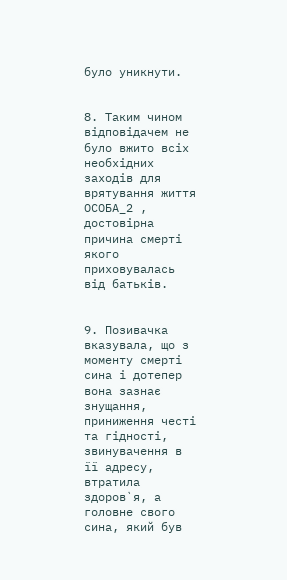було уникнути.


8. Таким чином відповідачем не було вжито всіх необхідних заходів для врятування життя ОСОБА_2 , достовірна причина смерті якого приховувалась від батьків.


9. Позивачка вказувала, що з моменту смерті сина і дотепер вона зазнає знущання, приниження честі та гідності, звинувачення в її адресу, втратила здоров`я, а головне свого сина, який був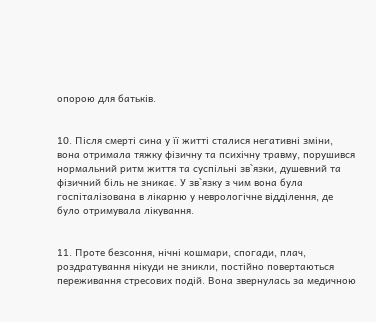опорою для батьків.


10. Після смерті сина у її житті сталися негативні зміни, вона отримала тяжку фізичну та психічну травму, порушився нормальний ритм життя та суспільні зв`язки, душевний та фізичний біль не зникає. У зв`язку з чим вона була госпіталізована в лікарню у неврологічне відділення, де було отримувала лікування.


11. Проте безсоння, нічні кошмари, спогади, плач, роздратування нікуди не зникли, постійно повертаються переживання стресових подій. Вона звернулась за медичною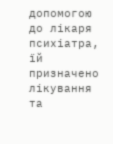допомогою до лікаря психіатра, їй призначено лікування та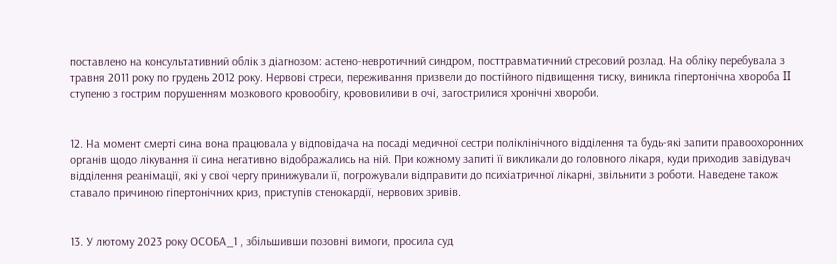поставлено на консультативний облік з діагнозом: астено-невротичний синдром, посттравматичний стресовий розлад. На обліку перебувала з травня 2011 року по грудень 2012 року. Нервові стреси, переживання призвели до постійного підвищення тиску, виникла гіпертонічна хвороба II ступеню з гострим порушенням мозкового кровообігу, крововиливи в очі, загострилися хронічні хвороби.


12. На момент смерті сина вона працювала у відповідача на посаді медичної сестри поліклінічного відділення та будь-які запити правоохоронних органів щодо лікування її сина негативно відображались на ній. При кожному запиті її викликали до головного лікаря, куди приходив завідувач відділення реанімації, які у свої чергу принижували її, погрожували відправити до психіатричної лікарні, звільнити з роботи. Наведене також ставало причиною гіпертонічних криз, приступів стенокардії, нервових зривів.


13. У лютому 2023 року ОСОБА_1 , збільшивши позовні вимоги, просила суд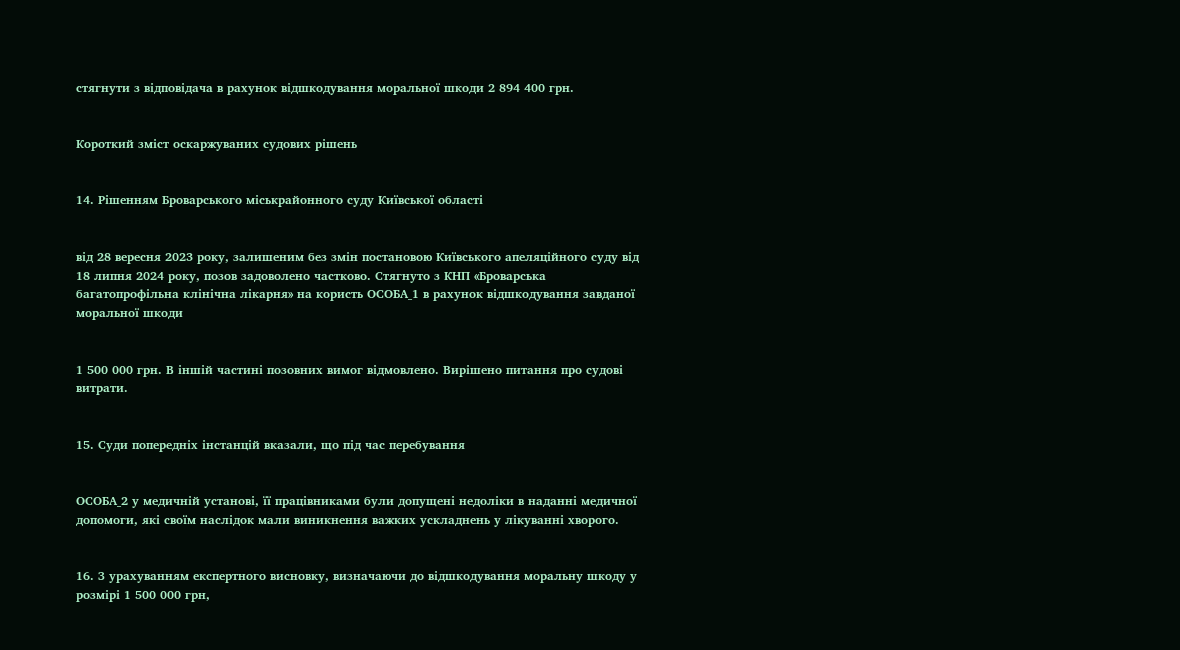стягнути з відповідача в рахунок відшкодування моральної шкоди 2 894 400 грн.


Короткий зміст оскаржуваних судових рішень


14. Рішенням Броварського міськрайонного суду Київської області


від 28 вересня 2023 року, залишеним без змін постановою Київського апеляційного суду від 18 липня 2024 року, позов задоволено частково. Стягнуто з КНП «Броварська багатопрофільна клінічна лікарня» на користь ОСОБА_1 в рахунок відшкодування завданої моральної шкоди


1 500 000 грн. В іншій частині позовних вимог відмовлено. Вирішено питання про судові витрати.


15. Суди попередніх інстанцій вказали, що під час перебування


ОСОБА_2 у медичній установі, її працівниками були допущені недоліки в наданні медичної допомоги, які своїм наслідок мали виникнення важких ускладнень у лікуванні хворого.


16. З урахуванням експертного висновку, визначаючи до відшкодування моральну шкоду у розмірі 1 500 000 грн,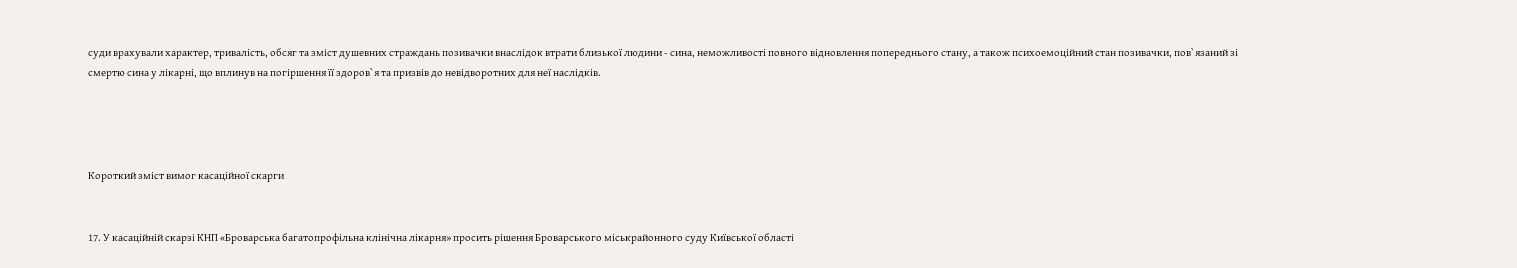суди врахували характер, тривалість, обсяг та зміст душевних страждань позивачки внаслідок втрати близької людини - сина, неможливості повного відновлення попереднього стану, а також психоемоційний стан позивачки, пов`язаний зі смертю сина у лікарні, що вплинув на погіршення її здоров`я та призвів до невідворотних для неї наслідків.




Короткий зміст вимог касаційної скарги


17. У касаційній скарзі КНП «Броварська багатопрофільна клінічна лікарня» просить рішення Броварського міськрайонного суду Київської області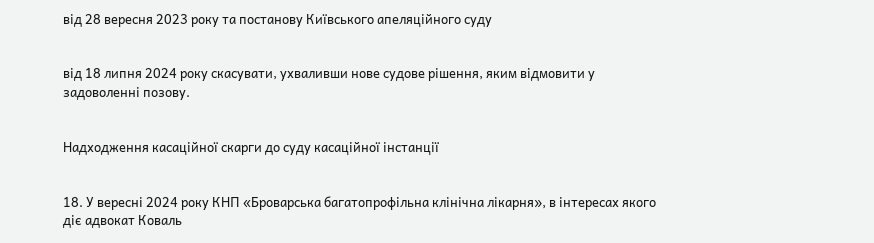від 28 вересня 2023 року та постанову Київського апеляційного суду


від 18 липня 2024 року скасувати, ухваливши нове судове рішення, яким відмовити у задоволенні позову.


Надходження касаційної скарги до суду касаційної інстанції


18. У вересні 2024 року КНП «Броварська багатопрофільна клінічна лікарня», в інтересах якого діє адвокат Коваль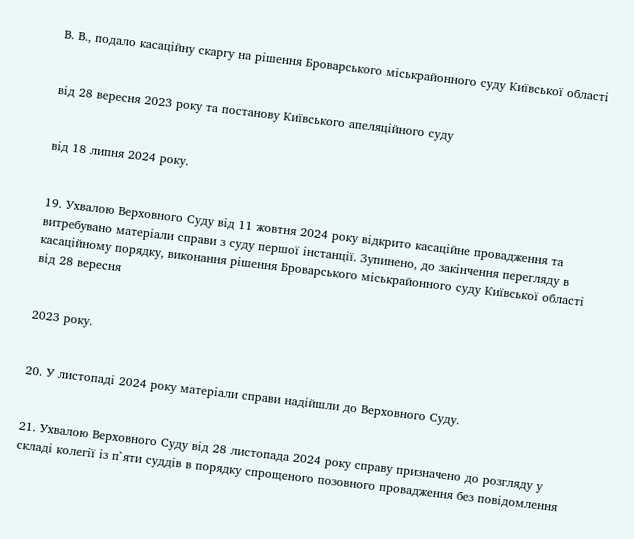В. В., подало касаційну скаргу на рішення Броварського міськрайонного суду Київської області


від 28 вересня 2023 року та постанову Київського апеляційного суду


від 18 липня 2024 року.


19. Ухвалою Верховного Суду від 11 жовтня 2024 року відкрито касаційне провадження та витребувано матеріали справи з суду першої інстанції. Зупинено, до закінчення перегляду в касаційному порядку, виконання рішення Броварського міськрайонного суду Київської області від 28 вересня


2023 року.


20. У листопаді 2024 року матеріали справи надійшли до Верховного Суду.


21. Ухвалою Верховного Суду від 28 листопада 2024 року справу призначено до розгляду у складі колегії із п`яти суддів в порядку спрощеного позовного провадження без повідомлення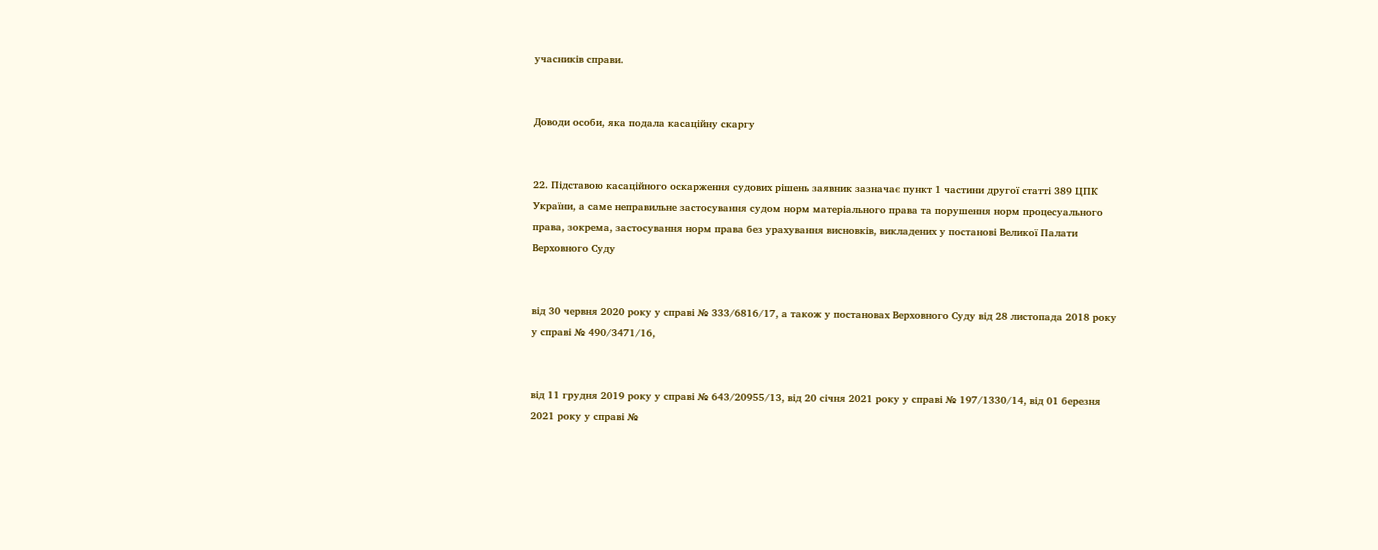учасників справи.


Доводи особи, яка подала касаційну скаргу


22. Підставою касаційного оскарження судових рішень заявник зазначає пункт 1 частини другої статті 389 ЦПК України, а саме неправильне застосування судом норм матеріального права та порушення норм процесуального права, зокрема, застосування норм права без урахування висновків, викладених у постанові Великої Палати Верховного Суду


від 30 червня 2020 року у справі № 333/6816/17, а також у постановах Верховного Суду від 28 листопада 2018 року у справі № 490/3471/16,


від 11 грудня 2019 року у справі № 643/20955/13, від 20 січня 2021 року у справі № 197/1330/14, від 01 березня 2021 року у справі №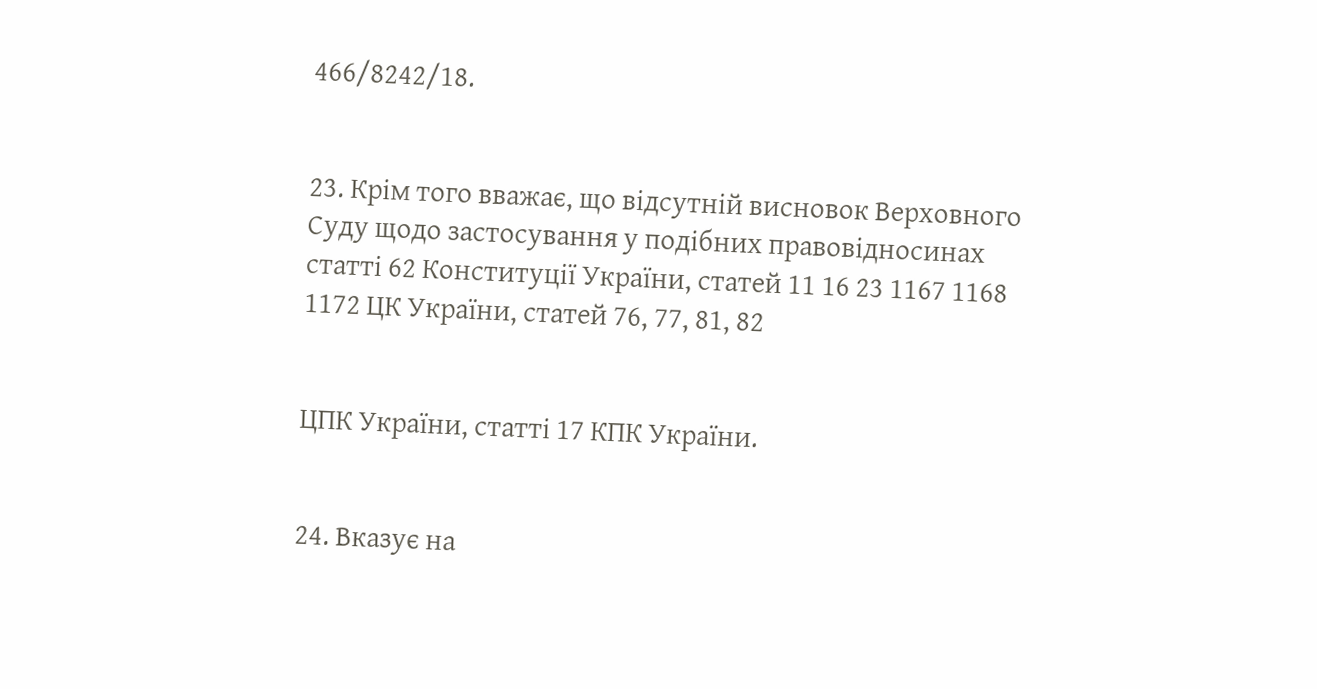466/8242/18.


23. Крім того вважає, що відсутній висновок Верховного Суду щодо застосування у подібних правовідносинах статті 62 Конституції України, статей 11 16 23 1167 1168 1172 ЦК України, статей 76, 77, 81, 82


ЦПК України, статті 17 КПК України.


24. Вказує на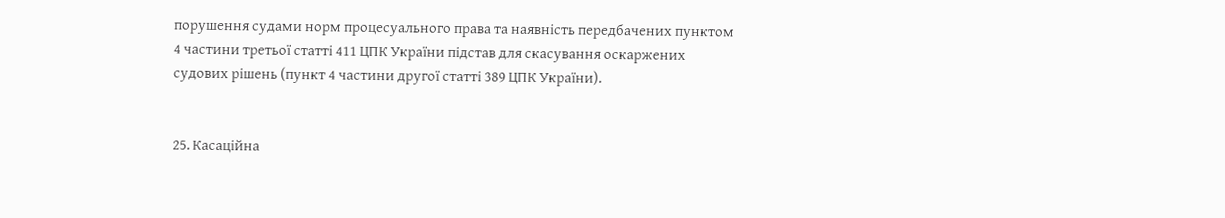порушення судами норм процесуального права та наявність передбачених пунктом 4 частини третьої статті 411 ЦПК України підстав для скасування оскаржених судових рішень (пункт 4 частини другої статті 389 ЦПК України).


25. Касаційна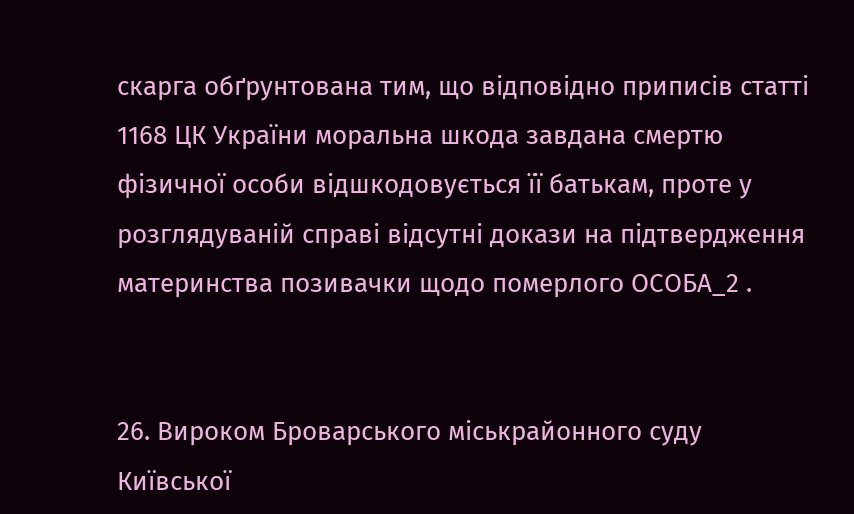скарга обґрунтована тим, що відповідно приписів статті 1168 ЦК України моральна шкода завдана смертю фізичної особи відшкодовується її батькам, проте у розглядуваній справі відсутні докази на підтвердження материнства позивачки щодо померлого ОСОБА_2 .


26. Вироком Броварського міськрайонного суду Київської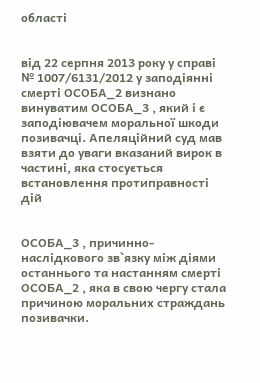області


від 22 серпня 2013 року у справі № 1007/6131/2012 у заподіянні смерті ОСОБА_2 визнано винуватим ОСОБА_3 , який і є заподіювачем моральної шкоди позивачці. Апеляційний суд мав взяти до уваги вказаний вирок в частині, яка стосується встановлення протиправності дій


ОСОБА_3 , причинно-наслідкового зв`язку між діями останнього та настанням смерті ОСОБА_2 , яка в свою чергу стала причиною моральних страждань позивачки.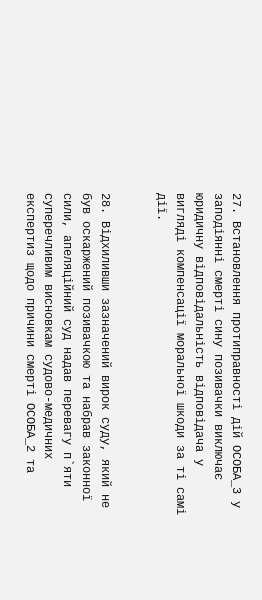27. Встановлення протиправності дій ОСОБА_3 у заподіянні смерті сину позивачки виключає юридичну відповідальність відповідача у вигляді компенсації моральної шкоди за ті самі дії.


28. Відхиливши зазначений вирок суду, який не був оскаржений позивачкою та набрав законної сили, апеляційний суд надав перевагу п`яти суперечливим висновкам судово-медичних експертиз щодо причини смерті ОСОБА_2 та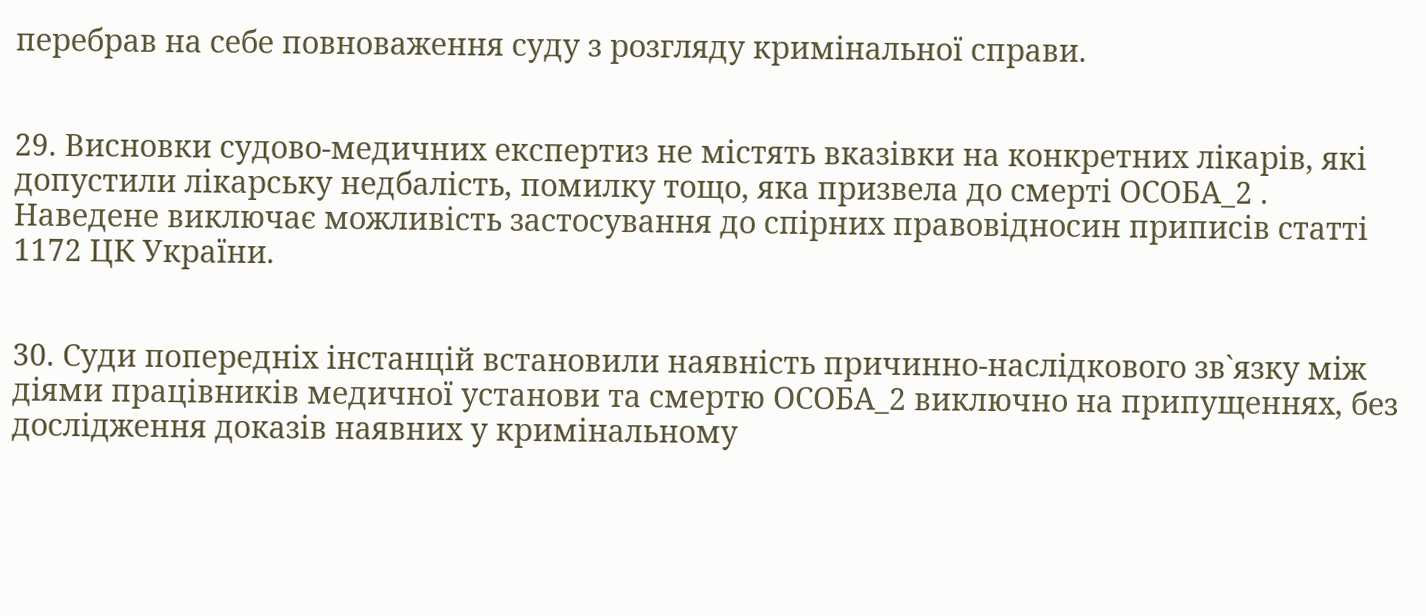перебрав на себе повноваження суду з розгляду кримінальної справи.


29. Висновки судово-медичних експертиз не містять вказівки на конкретних лікарів, які допустили лікарську недбалість, помилку тощо, яка призвела до смерті ОСОБА_2 . Наведене виключає можливість застосування до спірних правовідносин приписів статті 1172 ЦК України.


30. Суди попередніх інстанцій встановили наявність причинно-наслідкового зв`язку між діями працівників медичної установи та смертю ОСОБА_2 виключно на припущеннях, без дослідження доказів наявних у кримінальному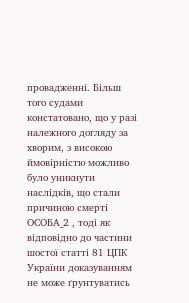провадженні. Більш того судами констатовано, що у разі належного догляду за хворим, з високою ймовірністю можливо було уникнути наслідків, що стали причиною смерті ОСОБА_2 , тоді як відповідно до частини шостої статті 81 ЦПК України доказуванням не може ґрунтуватись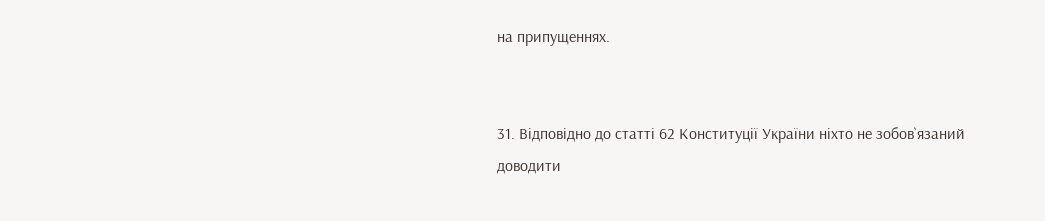на припущеннях.


31. Відповідно до статті 62 Конституції України ніхто не зобов`язаний доводити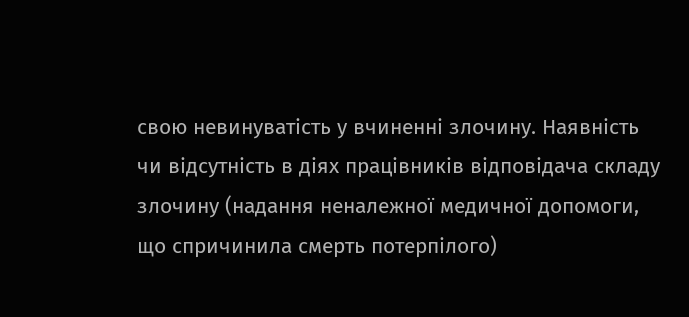свою невинуватість у вчиненні злочину. Наявність чи відсутність в діях працівників відповідача складу злочину (надання неналежної медичної допомоги, що спричинила смерть потерпілого)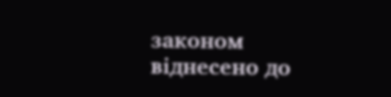законом віднесено до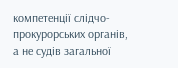компетенції слідчо-прокурорських органів, а не судів загальної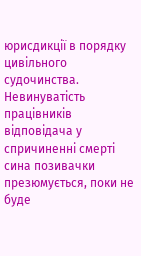юрисдикції в порядку цивільного судочинства. Невинуватість працівників відповідача у спричиненні смерті сина позивачки презюмується, поки не буде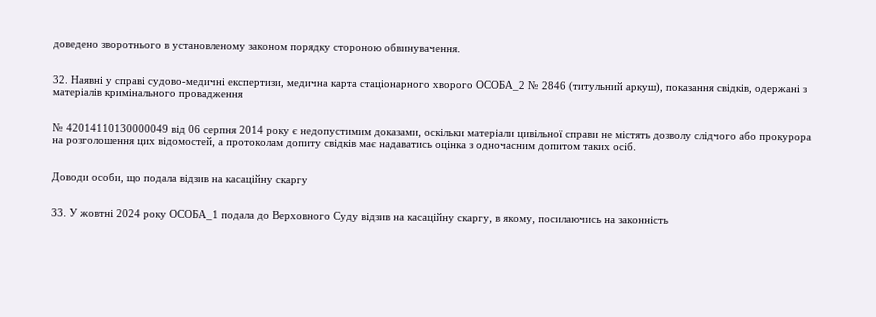доведено зворотнього в установленому законом порядку стороною обвинувачення.


32. Наявні у справі судово-медичні експертизи, медична карта стаціонарного хворого ОСОБА_2 № 2846 (титульний аркуш), показання свідків, одержані з матеріалів кримінального провадження


№ 42014110130000049 від 06 серпня 2014 року є недопустимим доказами, оскільки матеріали цивільної справи не містять дозволу слідчого або прокурора на розголошення цих відомостей, а протоколам допиту свідків має надаватись оцінка з одночасним допитом таких осіб.


Доводи особи, що подала відзив на касаційну скаргу


33. У жовтні 2024 року ОСОБА_1 подала до Верховного Суду відзив на касаційну скаргу, в якому, посилаючись на законність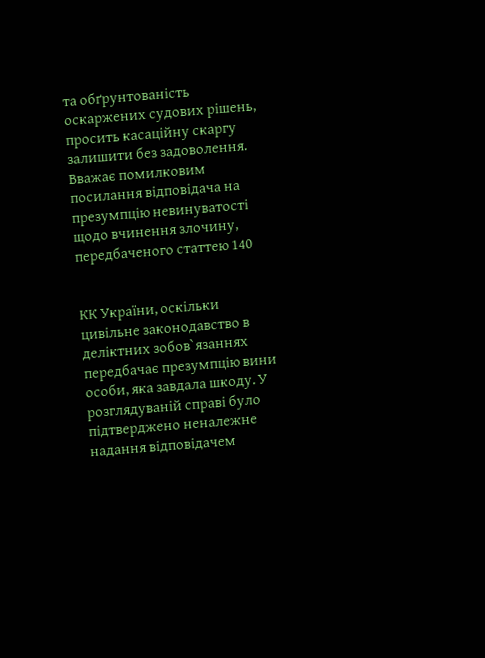та обґрунтованість оскаржених судових рішень, просить касаційну скаргу залишити без задоволення. Вважає помилковим посилання відповідача на презумпцію невинуватості щодо вчинення злочину, передбаченого статтею 140


КК України, оскільки цивільне законодавство в деліктних зобов`язаннях передбачає презумпцію вини особи, яка завдала шкоду. У розглядуваній справі було підтверджено неналежне надання відповідачем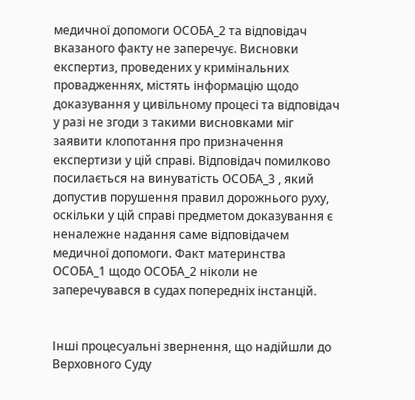медичної допомоги ОСОБА_2 та відповідач вказаного факту не заперечує. Висновки експертиз, проведених у кримінальних провадженнях, містять інформацію щодо доказування у цивільному процесі та відповідач у разі не згоди з такими висновками міг заявити клопотання про призначення експертизи у цій справі. Відповідач помилково посилається на винуватість ОСОБА_3 , який допустив порушення правил дорожнього руху, оскільки у цій справі предметом доказування є неналежне надання саме відповідачем медичної допомоги. Факт материнства ОСОБА_1 щодо ОСОБА_2 ніколи не заперечувався в судах попередніх інстанцій.


Інші процесуальні звернення, що надійшли до Верховного Суду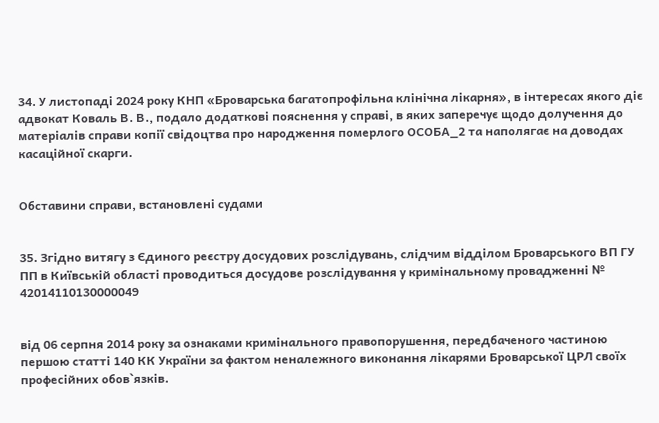34. У листопаді 2024 року КНП «Броварська багатопрофільна клінічна лікарня», в інтересах якого діє адвокат Коваль В. В., подало додаткові пояснення у справі, в яких заперечує щодо долучення до матеріалів справи копії свідоцтва про народження померлого ОСОБА_2 та наполягає на доводах касаційної скарги.


Обставини справи, встановлені судами


35. Згідно витягу з Єдиного реєстру досудових розслідувань, слідчим відділом Броварського ВП ГУ ПП в Київській області проводиться досудове розслідування у кримінальному провадженні № 42014110130000049


від 06 серпня 2014 року за ознаками кримінального правопорушення, передбаченого частиною першою статті 140 КК України за фактом неналежного виконання лікарями Броварської ЦРЛ своїх професійних обов`язків.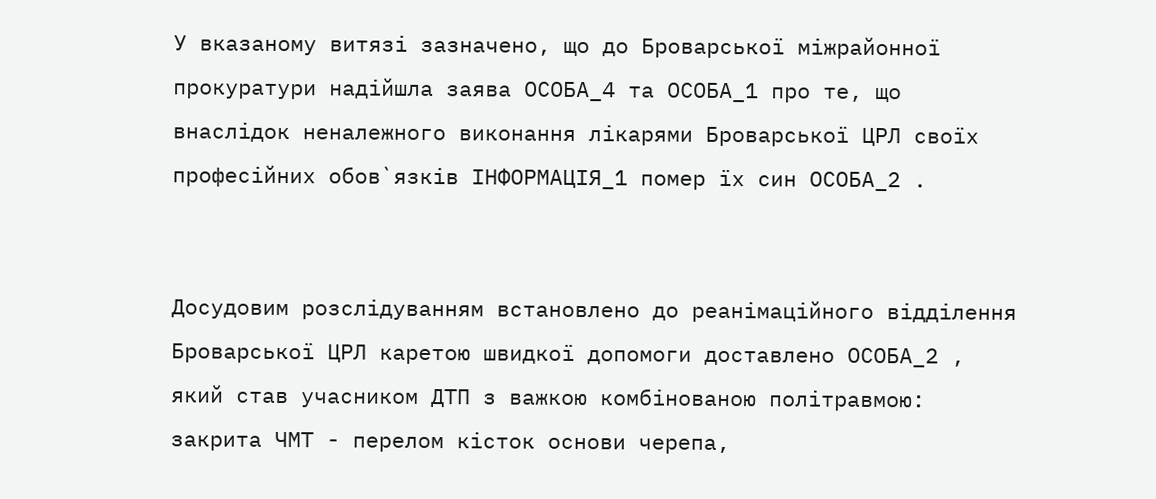У вказаному витязі зазначено, що до Броварської міжрайонної прокуратури надійшла заява ОСОБА_4 та ОСОБА_1 про те, що внаслідок неналежного виконання лікарями Броварської ЦРЛ своїх професійних обов`язків ІНФОРМАЦІЯ_1 помер їх син ОСОБА_2 .


Досудовим розслідуванням встановлено до реанімаційного відділення Броварської ЦРЛ каретою швидкої допомоги доставлено ОСОБА_2 , який став учасником ДТП з важкою комбінованою політравмою: закрита ЧМТ - перелом кісток основи черепа,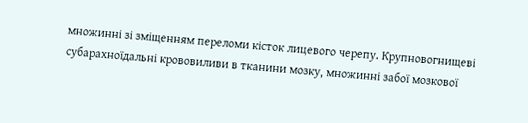множинні зі зміщенням переломи кісток лицевого черепу. Крупновогнищеві субарахноїдальні крововиливи в тканини мозку, множинні забої мозкової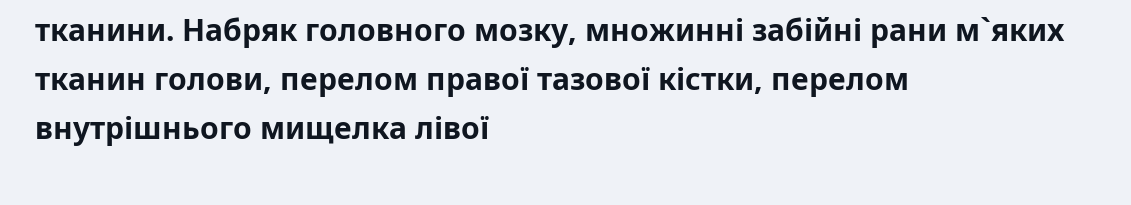тканини. Набряк головного мозку, множинні забійні рани м`яких тканин голови, перелом правої тазової кістки, перелом внутрішнього мищелка лівої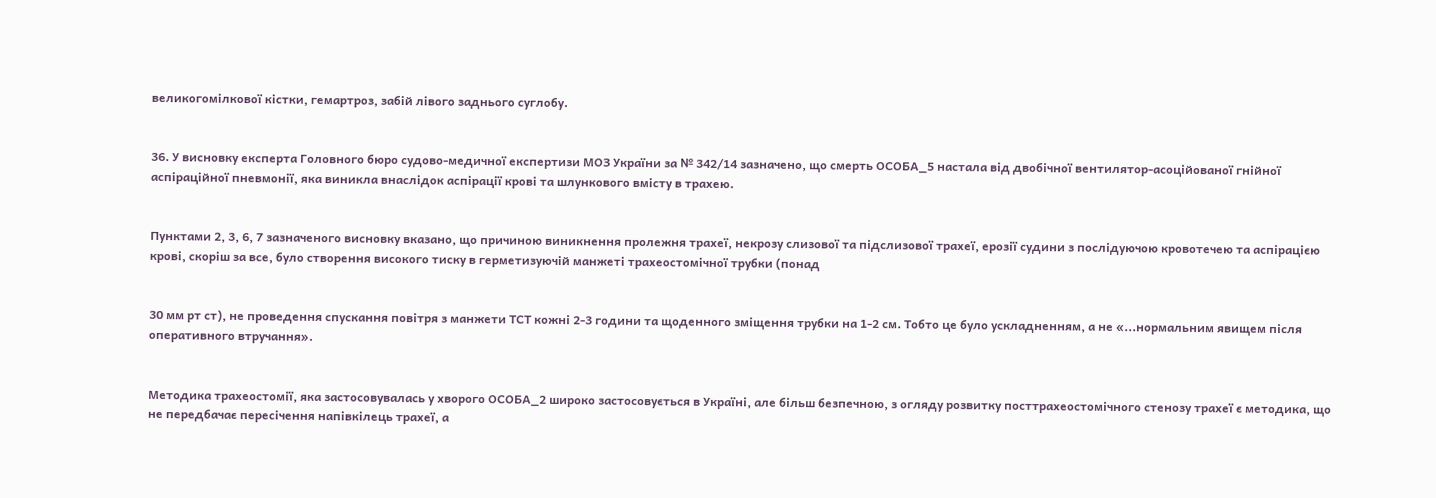великогомілкової кістки, гемартроз, забій лівого заднього суглобу.


36. У висновку експерта Головного бюро судово-медичної експертизи МОЗ України за № 342/14 зазначено, що смерть ОСОБА_5 настала від двобічної вентилятор-асоційованої гнійної аспіраційної пневмонії, яка виникла внаслідок аспірації крові та шлункового вмісту в трахею.


Пунктами 2, 3, 6, 7 зазначеного висновку вказано, що причиною виникнення пролежня трахеї, некрозу слизової та підслизової трахеї, ерозії судини з послідуючою кровотечею та аспірацією крові, скоріш за все, було створення високого тиску в герметизуючій манжеті трахеостомічної трубки (понад


30 мм рт ст), не проведення спускання повітря з манжети ТСТ кожні 2-3 години та щоденного зміщення трубки на 1-2 см. Тобто це було ускладненням, а не «...нормальним явищем після оперативного втручання».


Методика трахеостомії, яка застосовувалась у хворого ОСОБА_2 широко застосовується в Україні, але більш безпечною, з огляду розвитку посттрахеостомічного стенозу трахеї є методика, що не передбачає пересічення напівкілець трахеї, а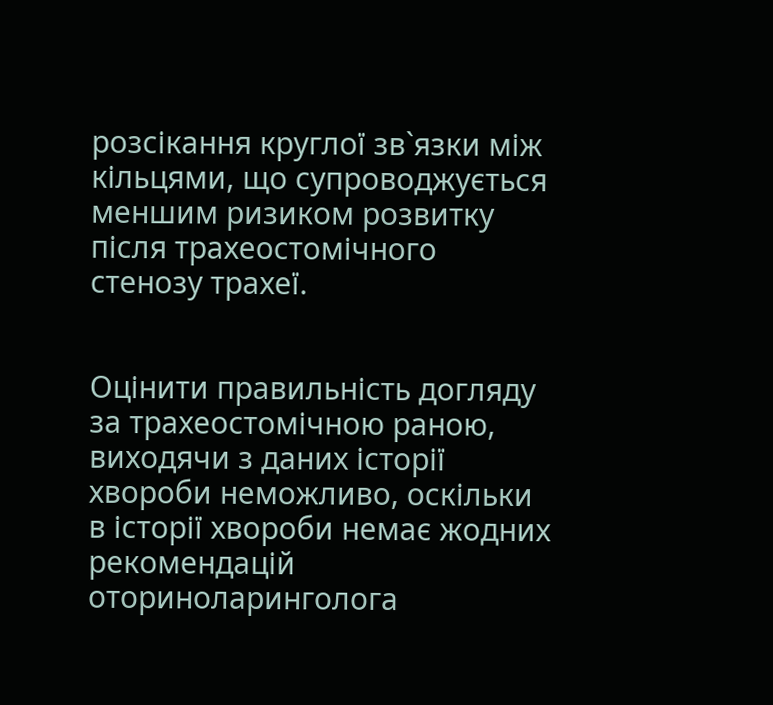розсікання круглої зв`язки між кільцями, що супроводжується меншим ризиком розвитку після трахеостомічного стенозу трахеї.


Оцінити правильність догляду за трахеостомічною раною, виходячи з даних історії хвороби неможливо, оскільки в історії хвороби немає жодних рекомендацій оториноларинголога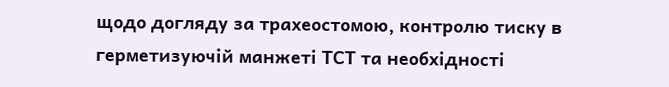щодо догляду за трахеостомою, контролю тиску в герметизуючій манжеті ТСТ та необхідності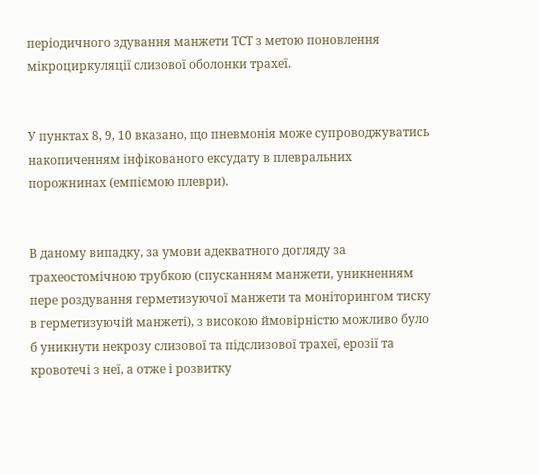періодичного здування манжети ТСТ з метою поновлення мікроциркуляції слизової оболонки трахеї.


У пунктах 8, 9, 10 вказано, що пневмонія може супроводжуватись накопиченням інфікованого ексудату в плевральних порожнинах (емпіємою плеври).


В даному випадку, за умови адекватного догляду за трахеостомічною трубкою (спусканням манжети, уникненням пере роздування герметизуючої манжети та моніторингом тиску в герметизуючій манжеті), з високою ймовірністю можливо було б уникнути некрозу слизової та підслизової трахеї, ерозії та кровотечі з неї, а отже і розвитку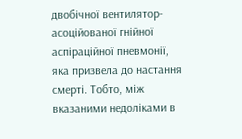двобічної вентилятор-асоційованої гнійної аспіраційної пневмонії, яка призвела до настання смерті. Тобто, між вказаними недоліками в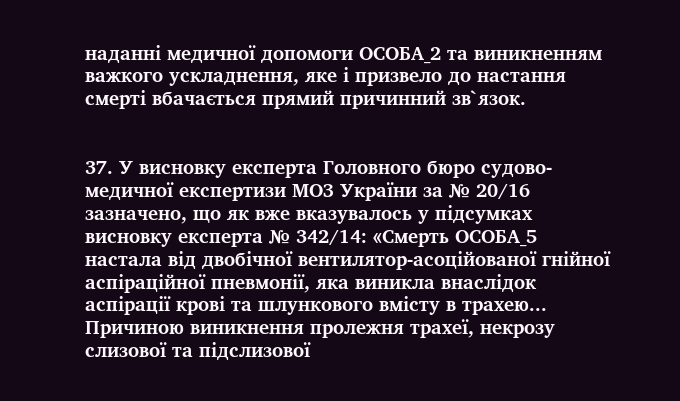наданні медичної допомоги ОСОБА_2 та виникненням важкого ускладнення, яке і призвело до настання смерті вбачається прямий причинний зв`язок.


37. У висновку експерта Головного бюро судово-медичної експертизи МОЗ України за № 20/16 зазначено, що як вже вказувалось у підсумках висновку експерта № 342/14: «Смерть ОСОБА_5 настала від двобічної вентилятор-асоційованої гнійної аспіраційної пневмонії, яка виникла внаслідок аспірації крові та шлункового вмісту в трахею... Причиною виникнення пролежня трахеї, некрозу слизової та підслизової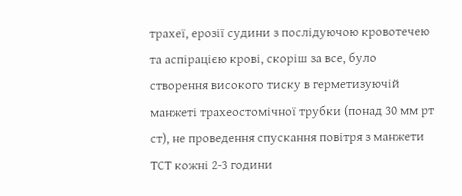трахеї, ерозії судини з послідуючою кровотечею та аспірацією крові, скоріш за все, було створення високого тиску в герметизуючій манжеті трахеостомічної трубки (понад 30 мм рт ст), не проведення спускання повітря з манжети ТСТ кожні 2-3 години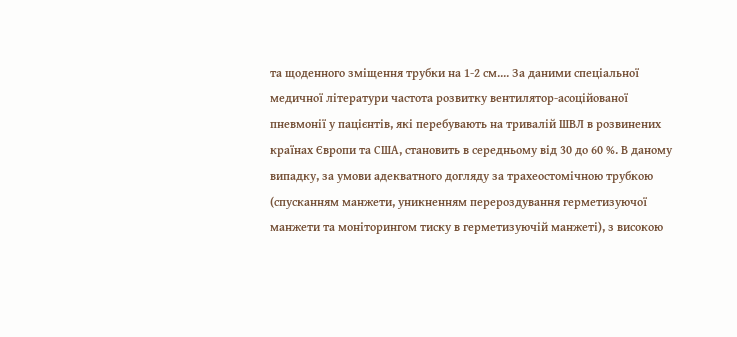та щоденного зміщення трубки на 1-2 см.... За даними спеціальної медичної літератури частота розвитку вентилятор-асоційованої пневмонії у пацієнтів, які перебувають на тривалій ШВЛ в розвинених країнах Європи та США, становить в середньому від 30 до 60 %. В даному випадку, за умови адекватного догляду за трахеостомічною трубкою (спусканням манжети, уникненням перероздування герметизуючої манжети та моніторингом тиску в герметизуючій манжеті), з високою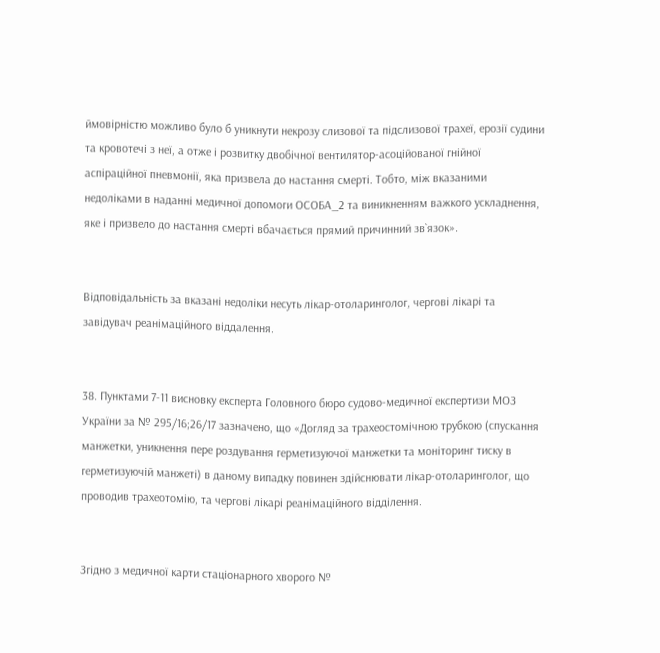ймовірністю можливо було б уникнути некрозу слизової та підслизової трахеї, ерозії судини та кровотечі з неї, а отже і розвитку двобічної вентилятор-асоційованої гнійної аспіраційної пневмонії, яка призвела до настання смерті. Тобто, між вказаними недоліками в наданні медичної допомоги ОСОБА_2 та виникненням важкого ускладнення, яке і призвело до настання смерті вбачається прямий причинний зв`язок».


Відповідальність за вказані недоліки несуть лікар-отоларинголог, чергові лікарі та завідувач реанімаційного віддалення.


38. Пунктами 7-11 висновку експерта Головного бюро судово-медичної експертизи МОЗ України за № 295/16;26/17 зазначено, що «Догляд за трахеостомічною трубкою (спускання манжетки, уникнення пере роздування герметизуючої манжетки та моніторинг тиску в герметизуючій манжеті) в даному випадку повинен здійснювати лікар-отоларинголог, що проводив трахеотомію, та чергові лікарі реанімаційного відділення.


Згідно з медичної карти стаціонарного хворого №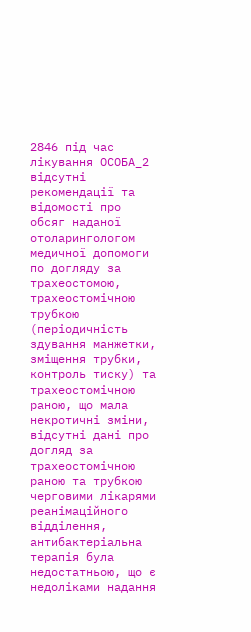2846 під час лікування ОСОБА_2 відсутні рекомендації та відомості про обсяг наданої отоларингологом медичної допомоги по догляду за трахеостомою, трахеостомічною трубкою (періодичність здування манжетки, зміщення трубки, контроль тиску) та трахеостомічною раною, що мала некротичні зміни, відсутні дані про догляд за трахеостомічною раною та трубкою черговими лікарями реанімаційного відділення, антибактеріальна терапія була недостатньою, що є недоліками надання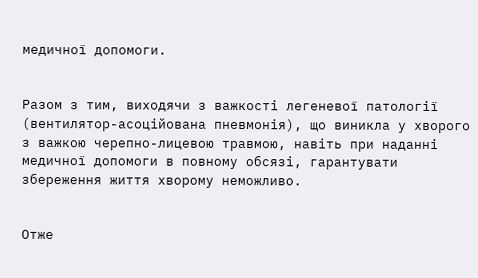медичної допомоги.


Разом з тим, виходячи з важкості легеневої патології (вентилятор-асоційована пневмонія), що виникла у хворого з важкою черепно-лицевою травмою, навіть при наданні медичної допомоги в повному обсязі, гарантувати збереження життя хворому неможливо.


Отже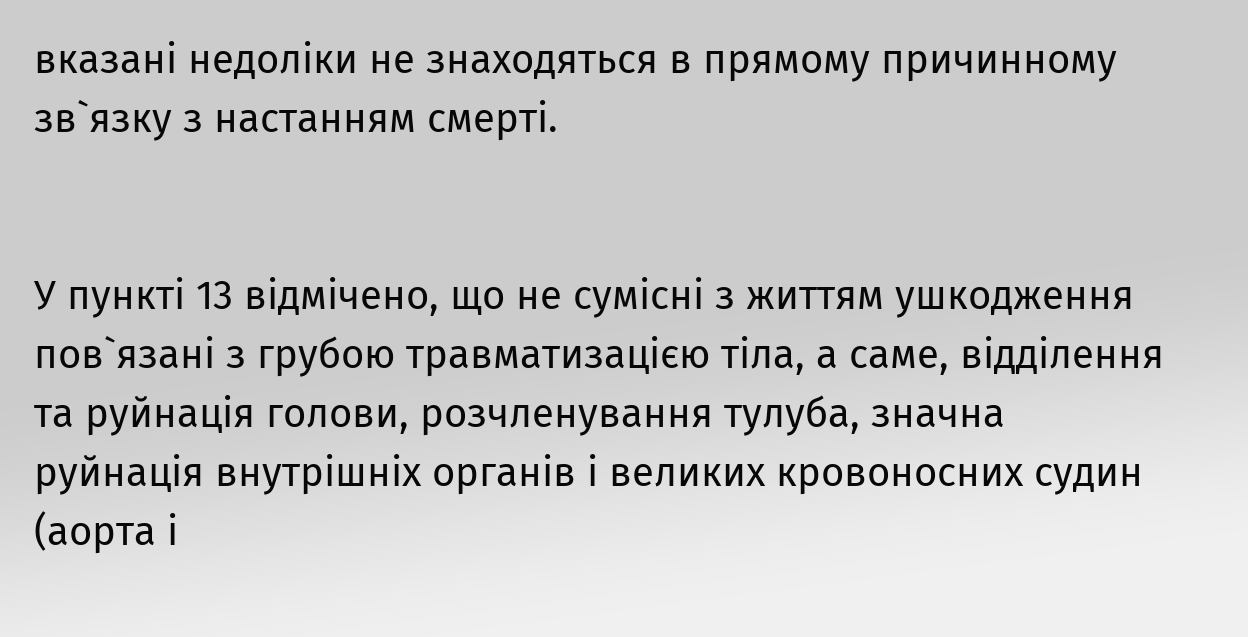вказані недоліки не знаходяться в прямому причинному зв`язку з настанням смерті.


У пункті 13 відмічено, що не сумісні з життям ушкодження пов`язані з грубою травматизацією тіла, а саме, відділення та руйнація голови, розчленування тулуба, значна руйнація внутрішніх органів і великих кровоносних судин (аорта і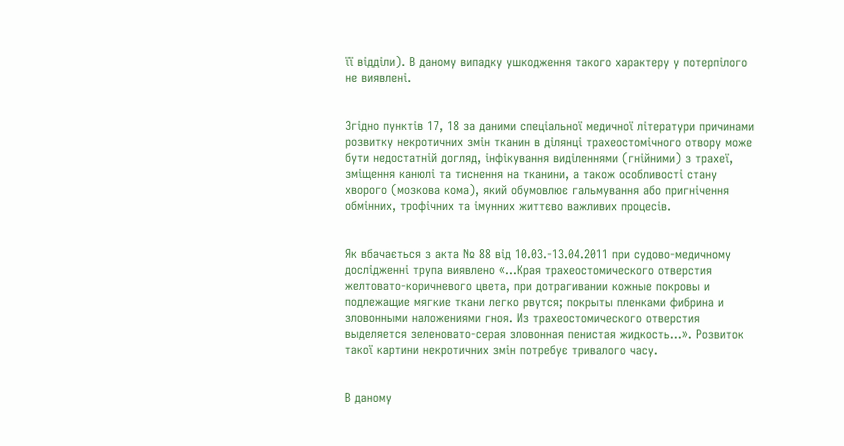її відділи). В даному випадку ушкодження такого характеру у потерпілого не виявлені.


Згідно пунктів 17, 18 за даними спеціальної медичної літератури причинами розвитку некротичних змін тканин в ділянці трахеостомічного отвору може бути недостатній догляд, інфікування виділеннями (гнійними) з трахеї, зміщення канюлі та тиснення на тканини, а також особливості стану хворого (мозкова кома), який обумовлює гальмування або пригнічення обмінних, трофічних та імунних життєво важливих процесів.


Як вбачається з акта № 88 від 10.03.-13.04.2011 при судово-медичному дослідженні трупа виявлено «...Края трахеостомического отверстия желтовато-коричневого цвета, при дотрагивании кожные покровы и подлежащие мягкие ткани легко рвутся; покрыты пленками фибрина и зловонными наложениями гноя. Из трахеостомического отверстия выделяется зеленовато-серая зловонная пенистая жидкость...». Розвиток такої картини некротичних змін потребує тривалого часу.


В даному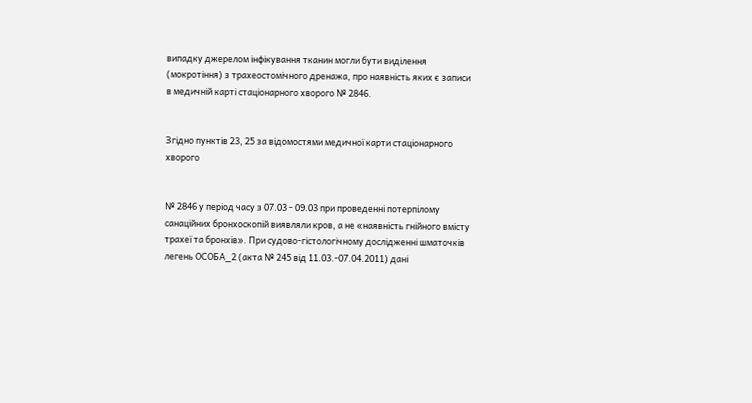випадку джерелом інфікування тканин могли бути виділення (мокротіння) з трахеостомічного дренажа, про наявність яких є записи в медичній карті стаціонарного хворого № 2846.


Згідно пунктів 23, 25 за відомостями медичної карти стаціонарного хворого


№ 2846 у період часу з 07.03 - 09.03 при проведенні потерпілому санаційних бронхоскопій виявляли кров, а не «наявність гнійного вмісту трахеї та бронхів». При судово-гістологічному дослідженні шматочків легень ОСОБА_2 (акта № 245 від 11.03.-07.04.2011) дані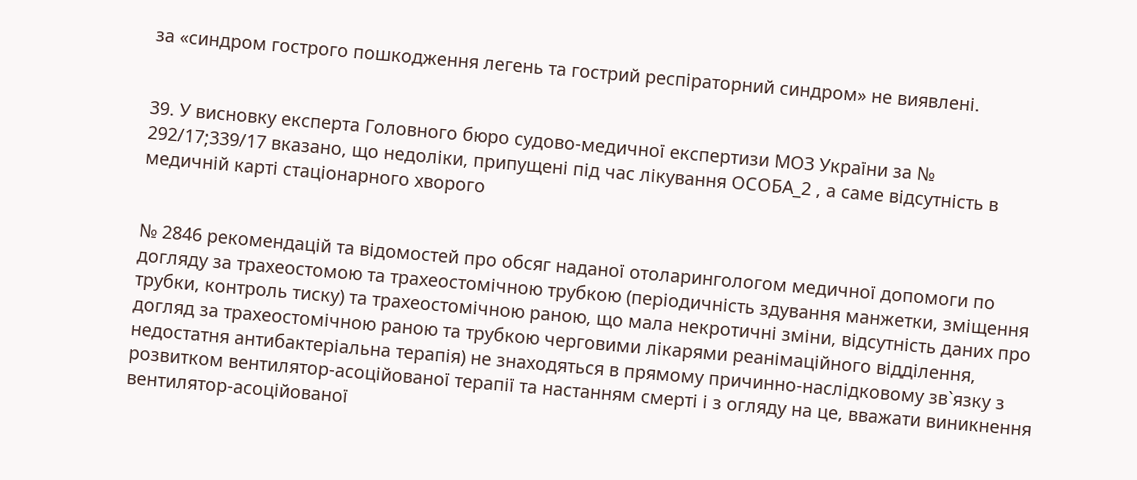за «синдром гострого пошкодження легень та гострий респіраторний синдром» не виявлені.


39. У висновку експерта Головного бюро судово-медичної експертизи МОЗ України за № 292/17;339/17 вказано, що недоліки, припущені під час лікування ОСОБА_2 , а саме відсутність в медичній карті стаціонарного хворого


№ 2846 рекомендацій та відомостей про обсяг наданої отоларингологом медичної допомоги по догляду за трахеостомою та трахеостомічною трубкою (періодичність здування манжетки, зміщення трубки, контроль тиску) та трахеостомічною раною, що мала некротичні зміни, відсутність даних про догляд за трахеостомічною раною та трубкою черговими лікарями реанімаційного відділення, недостатня антибактеріальна терапія) не знаходяться в прямому причинно-наслідковому зв`язку з розвитком вентилятор-асоційованої терапії та настанням смерті і з огляду на це, вважати виникнення вентилятор-асоційованої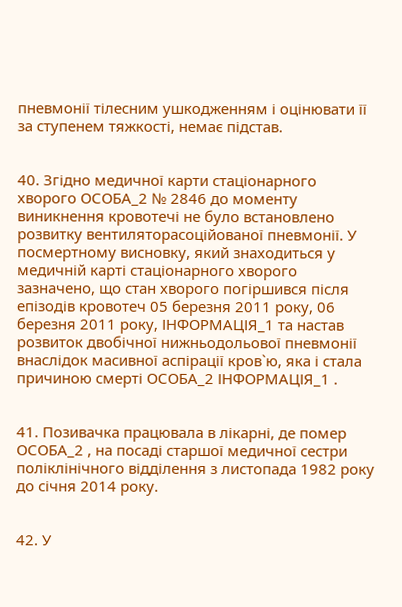пневмонії тілесним ушкодженням і оцінювати її за ступенем тяжкості, немає підстав.


40. Згідно медичної карти стаціонарного хворого ОСОБА_2 № 2846 до моменту виникнення кровотечі не було встановлено розвитку вентиляторасоційованої пневмонії. У посмертному висновку, який знаходиться у медичній карті стаціонарного хворого зазначено, що стан хворого погіршився після епізодів кровотеч 05 березня 2011 року, 06 березня 2011 року, ІНФОРМАЦІЯ_1 та настав розвиток двобічної нижньодольової пневмонії внаслідок масивної аспірації кров`ю, яка і стала причиною смерті ОСОБА_2 ІНФОРМАЦІЯ_1 .


41. Позивачка працювала в лікарні, де помер ОСОБА_2 , на посаді старшої медичної сестри поліклінічного відділення з листопада 1982 року до січня 2014 року.


42. У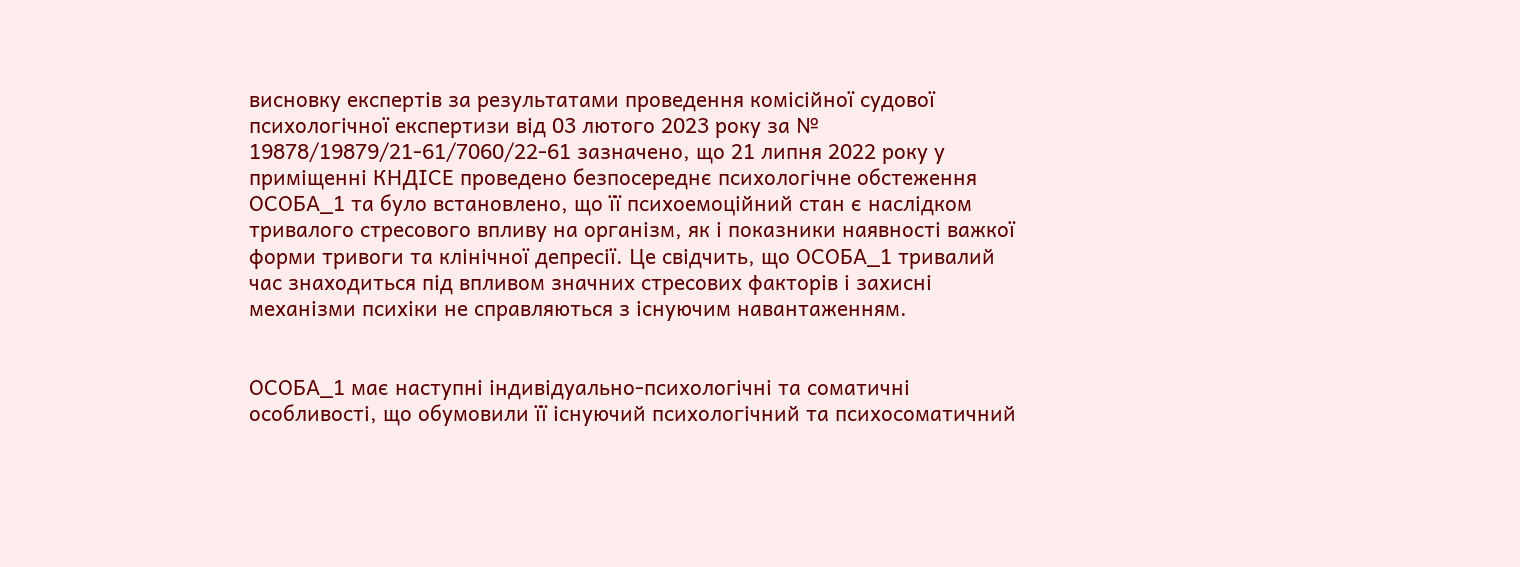висновку експертів за результатами проведення комісійної судової психологічної експертизи від 03 лютого 2023 року за № 19878/19879/21-61/7060/22-61 зазначено, що 21 липня 2022 року у приміщенні КНДІСЕ проведено безпосереднє психологічне обстеження ОСОБА_1 та було встановлено, що її психоемоційний стан є наслідком тривалого стресового впливу на організм, як і показники наявності важкої форми тривоги та клінічної депресії. Це свідчить, що ОСОБА_1 тривалий час знаходиться під впливом значних стресових факторів і захисні механізми психіки не справляються з існуючим навантаженням.


ОСОБА_1 має наступні індивідуально-психологічні та соматичні особливості, що обумовили її існуючий психологічний та психосоматичний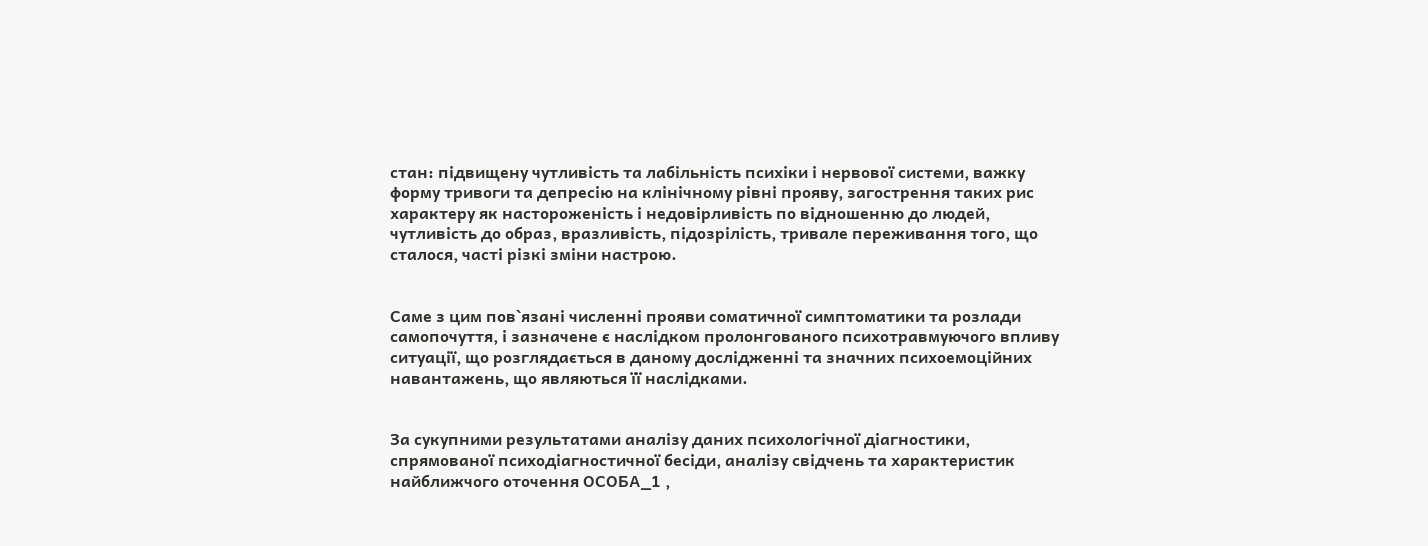стан: підвищену чутливість та лабільність психіки і нервової системи, важку форму тривоги та депресію на клінічному рівні прояву, загострення таких рис характеру як настороженість і недовірливість по відношенню до людей, чутливість до образ, вразливість, підозрілість, тривале переживання того, що сталося, часті різкі зміни настрою.


Саме з цим пов`язані численні прояви соматичної симптоматики та розлади самопочуття, і зазначене є наслідком пролонгованого психотравмуючого впливу ситуації, що розглядається в даному дослідженні та значних психоемоційних навантажень, що являються її наслідками.


За сукупними результатами аналізу даних психологічної діагностики, спрямованої психодіагностичної бесіди, аналізу свідчень та характеристик найближчого оточення ОСОБА_1 ,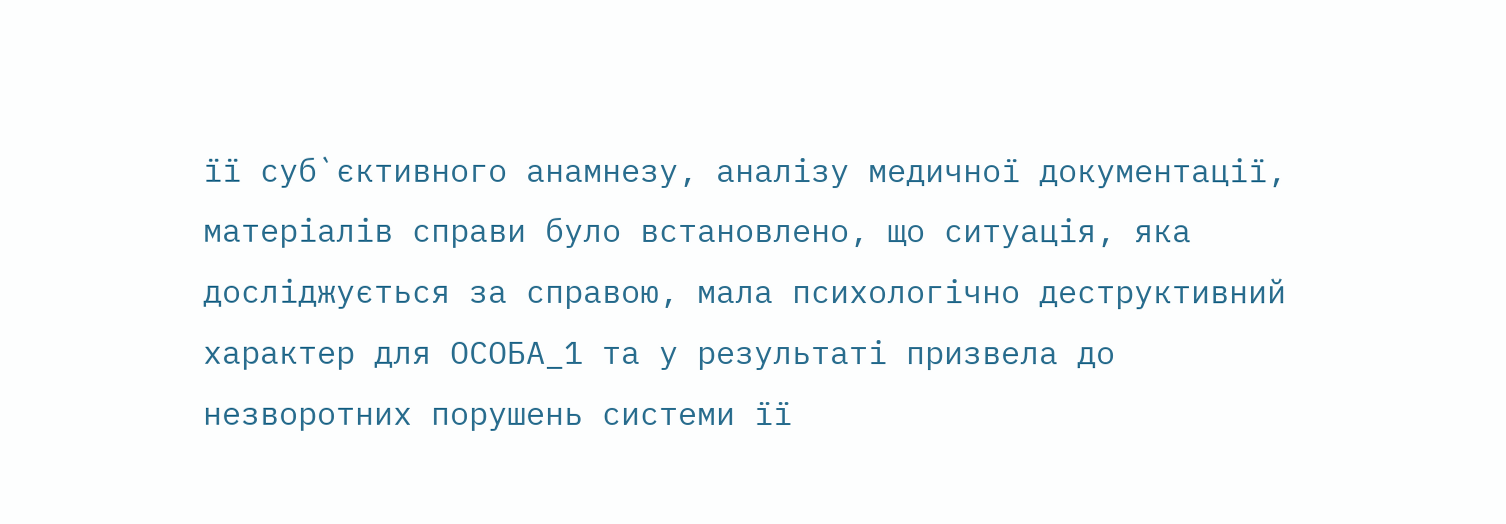її суб`єктивного анамнезу, аналізу медичної документації, матеріалів справи було встановлено, що ситуація, яка досліджується за справою, мала психологічно деструктивний характер для ОСОБА_1 та у результаті призвела до незворотних порушень системи її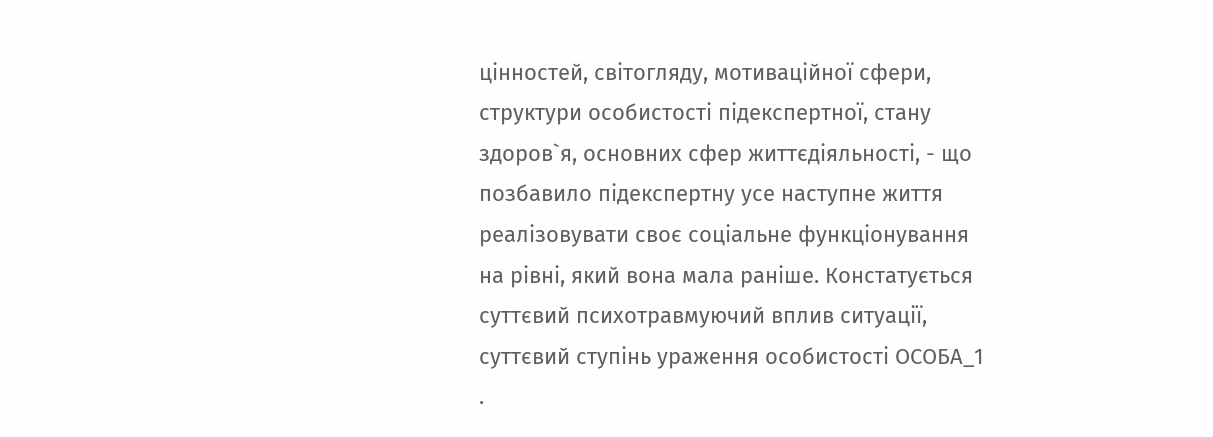цінностей, світогляду, мотиваційної сфери, структури особистості підекспертної, стану здоров`я, основних сфер життєдіяльності, - що позбавило підекспертну усе наступне життя реалізовувати своє соціальне функціонування на рівні, який вона мала раніше. Констатується суттєвий психотравмуючий вплив ситуації, суттєвий ступінь ураження особистості ОСОБА_1 .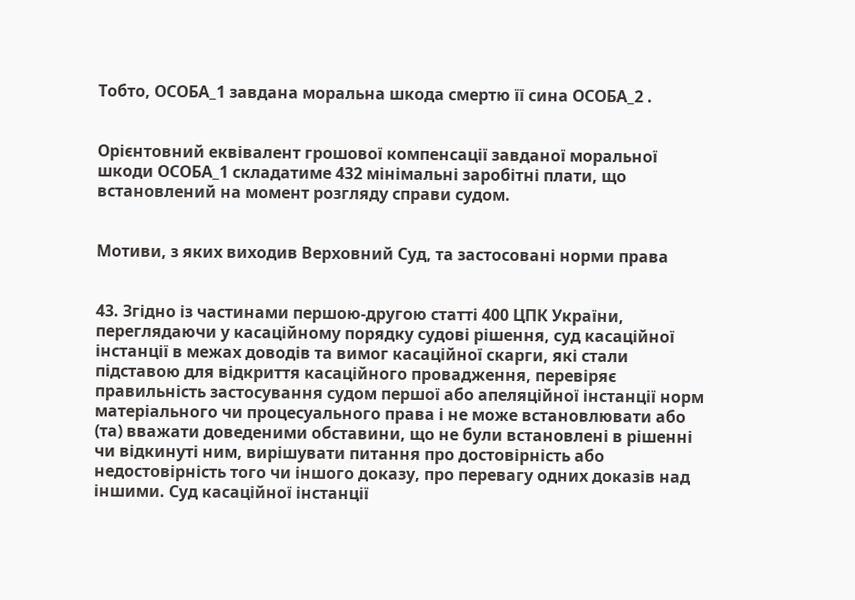Тобто, ОСОБА_1 завдана моральна шкода смертю її сина ОСОБА_2 .


Орієнтовний еквівалент грошової компенсації завданої моральної шкоди ОСОБА_1 складатиме 432 мінімальні заробітні плати, що встановлений на момент розгляду справи судом.


Мотиви, з яких виходив Верховний Суд, та застосовані норми права


43. Згідно із частинами першою-другою статті 400 ЦПК України, переглядаючи у касаційному порядку судові рішення, суд касаційної інстанції в межах доводів та вимог касаційної скарги, які стали підставою для відкриття касаційного провадження, перевіряє правильність застосування судом першої або апеляційної інстанції норм матеріального чи процесуального права і не може встановлювати або (та) вважати доведеними обставини, що не були встановлені в рішенні чи відкинуті ним, вирішувати питання про достовірність або недостовірність того чи іншого доказу, про перевагу одних доказів над іншими. Суд касаційної інстанції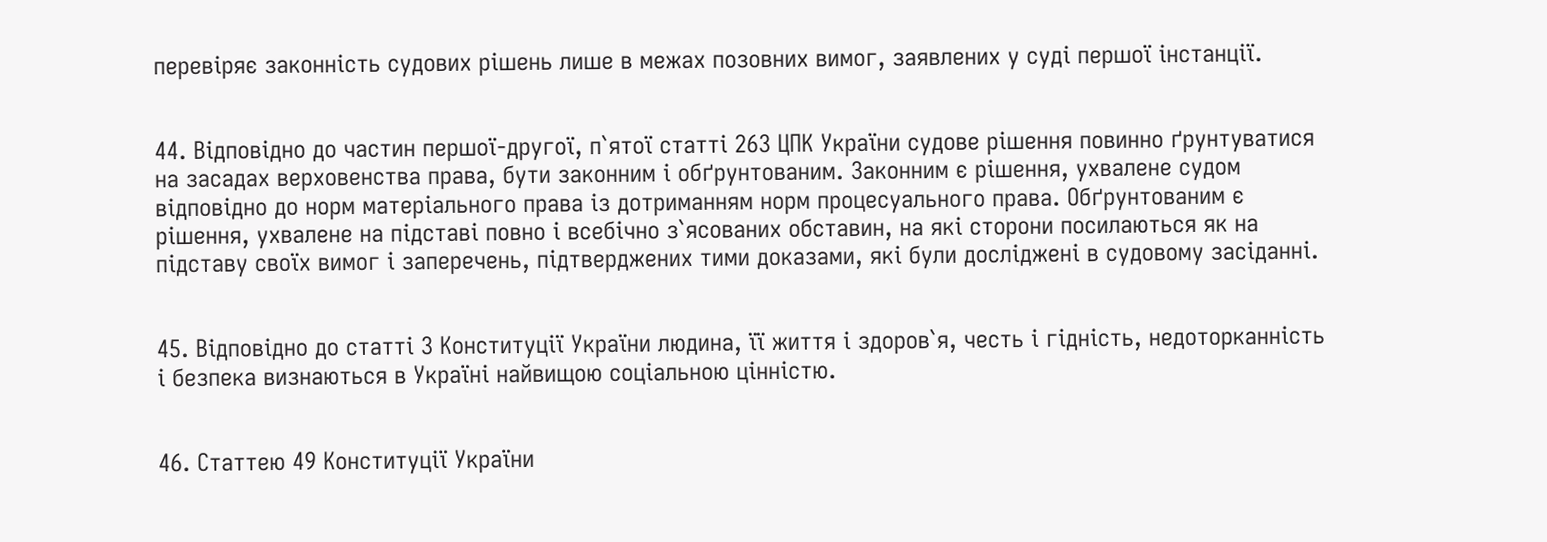перевіряє законність судових рішень лише в межах позовних вимог, заявлених у суді першої інстанції.


44. Відповідно до частин першої-другої, п`ятої статті 263 ЦПК України судове рішення повинно ґрунтуватися на засадах верховенства права, бути законним і обґрунтованим. Законним є рішення, ухвалене судом відповідно до норм матеріального права із дотриманням норм процесуального права. Обґрунтованим є рішення, ухвалене на підставі повно і всебічно з`ясованих обставин, на які сторони посилаються як на підставу своїх вимог і заперечень, підтверджених тими доказами, які були досліджені в судовому засіданні.


45. Відповідно до статті 3 Конституції України людина, її життя і здоров`я, честь і гідність, недоторканність і безпека визнаються в Україні найвищою соціальною цінністю.


46. Статтею 49 Конституції України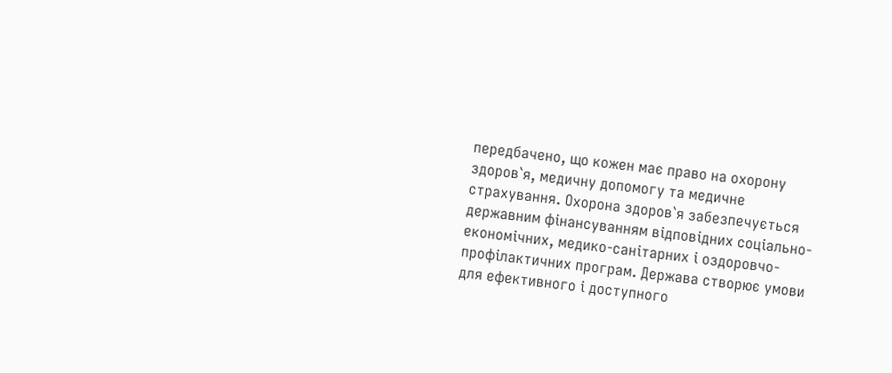передбачено, що кожен має право на охорону здоров`я, медичну допомогу та медичне страхування. Охорона здоров`я забезпечується державним фінансуванням відповідних соціально-економічних, медико-санітарних і оздоровчо-профілактичних програм. Держава створює умови для ефективного і доступного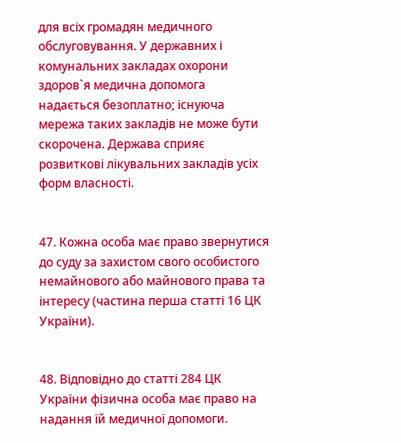для всіх громадян медичного обслуговування. У державних і комунальних закладах охорони здоров`я медична допомога надається безоплатно; існуюча мережа таких закладів не може бути скорочена. Держава сприяє розвиткові лікувальних закладів усіх форм власності.


47. Кожна особа має право звернутися до суду за захистом свого особистого немайнового або майнового права та інтересу (частина перша статті 16 ЦК України).


48. Відповідно до статті 284 ЦК України фізична особа має право на надання їй медичної допомоги.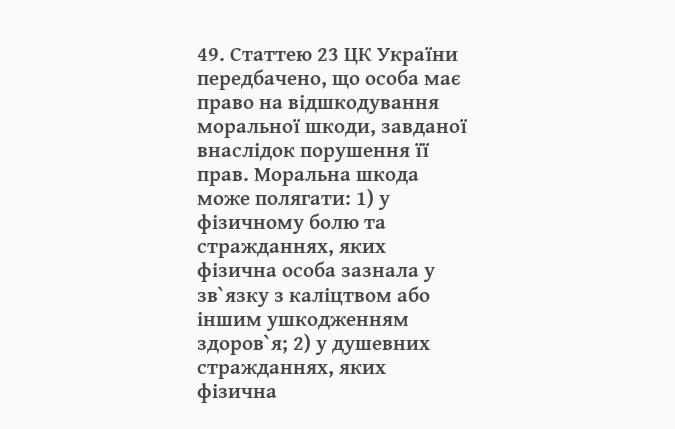49. Статтею 23 ЦК України передбачено, що особа має право на відшкодування моральної шкоди, завданої внаслідок порушення її прав. Моральна шкода може полягати: 1) у фізичному болю та стражданнях, яких фізична особа зазнала у зв`язку з каліцтвом або іншим ушкодженням здоров`я; 2) у душевних стражданнях, яких фізична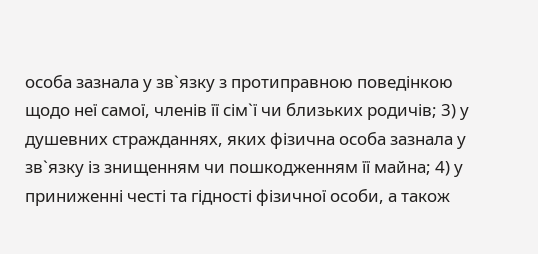особа зазнала у зв`язку з протиправною поведінкою щодо неї самої, членів її сім`ї чи близьких родичів; 3) у душевних стражданнях, яких фізична особа зазнала у зв`язку із знищенням чи пошкодженням її майна; 4) у приниженні честі та гідності фізичної особи, а також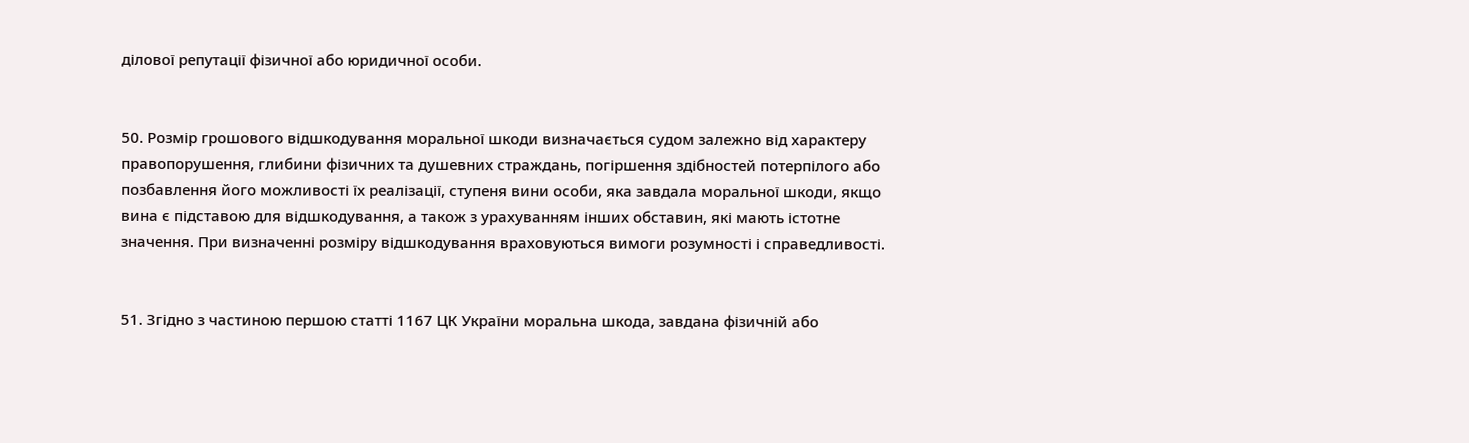ділової репутації фізичної або юридичної особи.


50. Розмір грошового відшкодування моральної шкоди визначається судом залежно від характеру правопорушення, глибини фізичних та душевних страждань, погіршення здібностей потерпілого або позбавлення його можливості їх реалізації, ступеня вини особи, яка завдала моральної шкоди, якщо вина є підставою для відшкодування, а також з урахуванням інших обставин, які мають істотне значення. При визначенні розміру відшкодування враховуються вимоги розумності і справедливості.


51. Згідно з частиною першою статті 1167 ЦК України моральна шкода, завдана фізичній або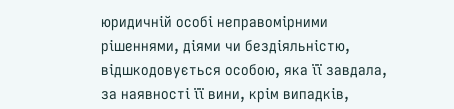юридичній особі неправомірними рішеннями, діями чи бездіяльністю, відшкодовується особою, яка її завдала, за наявності її вини, крім випадків,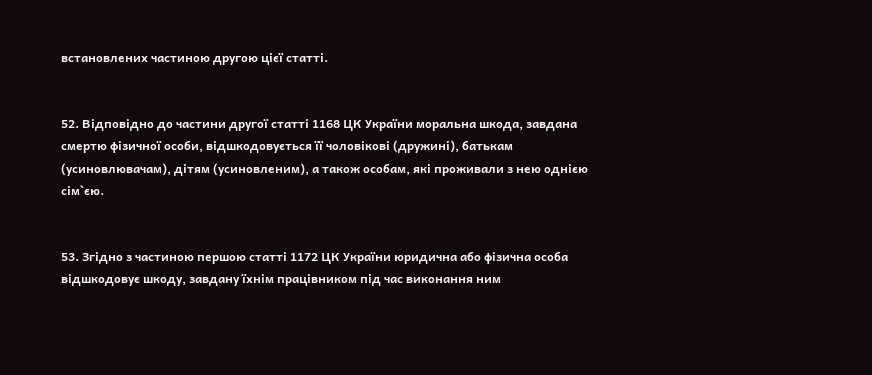встановлених частиною другою цієї статті.


52. Відповідно до частини другої статті 1168 ЦК України моральна шкода, завдана смертю фізичної особи, відшкодовується її чоловікові (дружині), батькам (усиновлювачам), дітям (усиновленим), а також особам, які проживали з нею однією сім`єю.


53. Згідно з частиною першою статті 1172 ЦК України юридична або фізична особа відшкодовує шкоду, завдану їхнім працівником під час виконання ним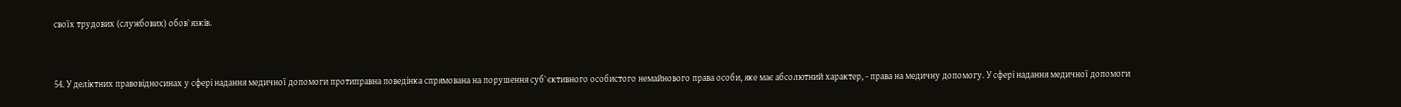своїх трудових (службових) обов`язків.


54. У деліктних правовідносинах у сфері надання медичної допомоги протиправна поведінка спрямована на порушення суб`єктивного особистого немайнового права особи, яке має абсолютний характер, - права на медичну допомогу. У сфері надання медичної допомоги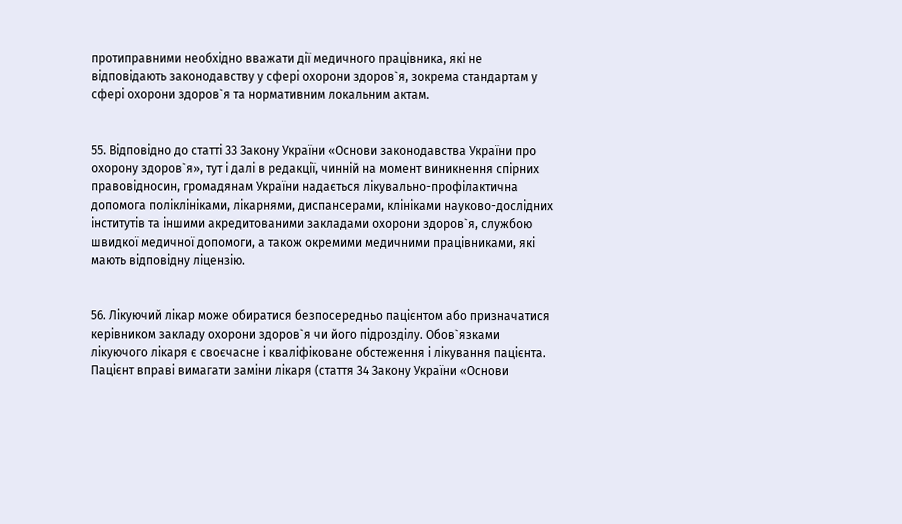протиправними необхідно вважати дії медичного працівника, які не відповідають законодавству у сфері охорони здоров`я, зокрема стандартам у сфері охорони здоров`я та нормативним локальним актам.


55. Відповідно до статті 33 Закону України «Основи законодавства України про охорону здоров`я», тут і далі в редакції, чинній на момент виникнення спірних правовідносин, громадянам України надається лікувально-профілактична допомога поліклініками, лікарнями, диспансерами, клініками науково-дослідних інститутів та іншими акредитованими закладами охорони здоров`я, службою швидкої медичної допомоги, а також окремими медичними працівниками, які мають відповідну ліцензію.


56. Лікуючий лікар може обиратися безпосередньо пацієнтом або призначатися керівником закладу охорони здоров`я чи його підрозділу. Обов`язками лікуючого лікаря є своєчасне і кваліфіковане обстеження і лікування пацієнта. Пацієнт вправі вимагати заміни лікаря (стаття 34 Закону України «Основи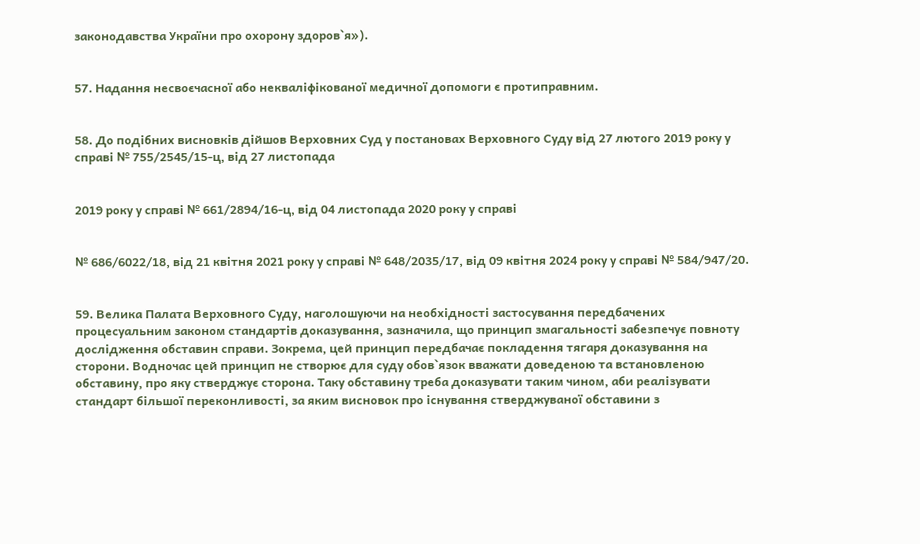законодавства України про охорону здоров`я»).


57. Надання несвоєчасної або некваліфікованої медичної допомоги є протиправним.


58. До подібних висновків дійшов Верховних Суд у постановах Верховного Суду від 27 лютого 2019 року у справі № 755/2545/15-ц, від 27 листопада


2019 року у справі № 661/2894/16-ц, від 04 листопада 2020 року у справі


№ 686/6022/18, від 21 квітня 2021 року у справі № 648/2035/17, від 09 квітня 2024 року у справі № 584/947/20.


59. Велика Палата Верховного Суду, наголошуючи на необхідності застосування передбачених процесуальним законом стандартів доказування, зазначила, що принцип змагальності забезпечує повноту дослідження обставин справи. Зокрема, цей принцип передбачає покладення тягаря доказування на сторони. Водночас цей принцип не створює для суду обов`язок вважати доведеною та встановленою обставину, про яку стверджує сторона. Таку обставину треба доказувати таким чином, аби реалізувати стандарт більшої переконливості, за яким висновок про існування стверджуваної обставини з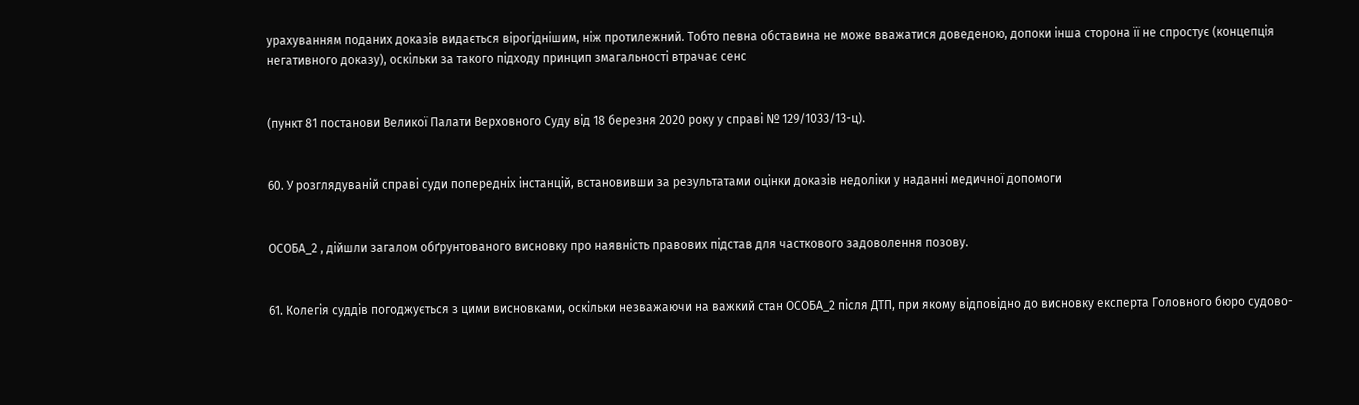урахуванням поданих доказів видається вірогіднішим, ніж протилежний. Тобто певна обставина не може вважатися доведеною, допоки інша сторона її не спростує (концепція негативного доказу), оскільки за такого підходу принцип змагальності втрачає сенс


(пункт 81 постанови Великої Палати Верховного Суду від 18 березня 2020 року у справі № 129/1033/13-ц).


60. У розглядуваній справі суди попередніх інстанцій, встановивши за результатами оцінки доказів недоліки у наданні медичної допомоги


ОСОБА_2 , дійшли загалом обґрунтованого висновку про наявність правових підстав для часткового задоволення позову.


61. Колегія суддів погоджується з цими висновками, оскільки незважаючи на важкий стан ОСОБА_2 після ДТП, при якому відповідно до висновку експерта Головного бюро судово-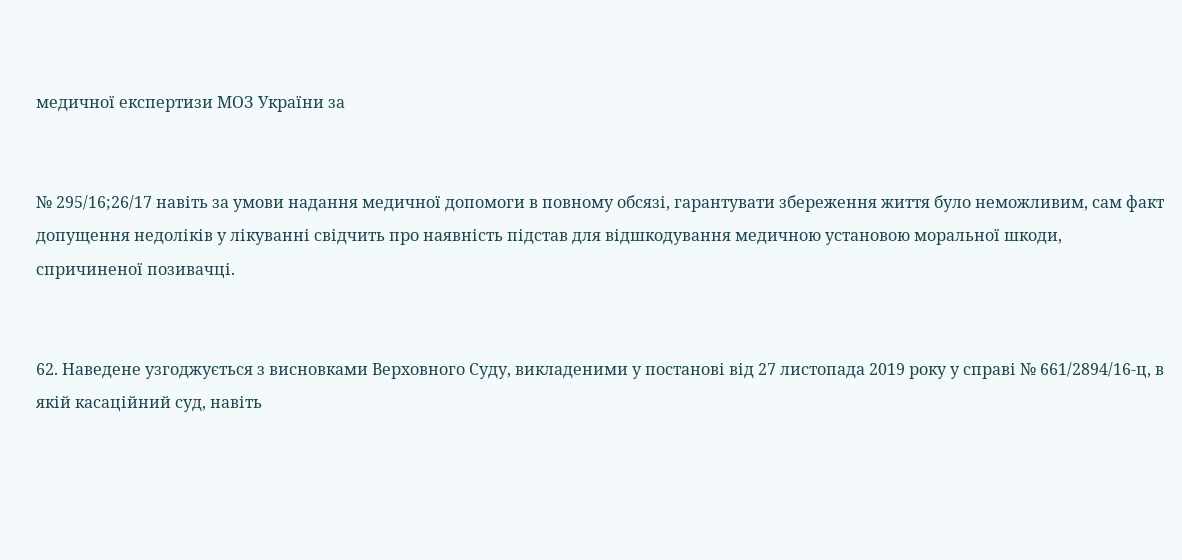медичної експертизи МОЗ України за


№ 295/16;26/17 навіть за умови надання медичної допомоги в повному обсязі, гарантувати збереження життя було неможливим, сам факт допущення недоліків у лікуванні свідчить про наявність підстав для відшкодування медичною установою моральної шкоди, спричиненої позивачці.


62. Наведене узгоджується з висновками Верховного Суду, викладеними у постанові від 27 листопада 2019 року у справі № 661/2894/16-ц, в якій касаційний суд, навіть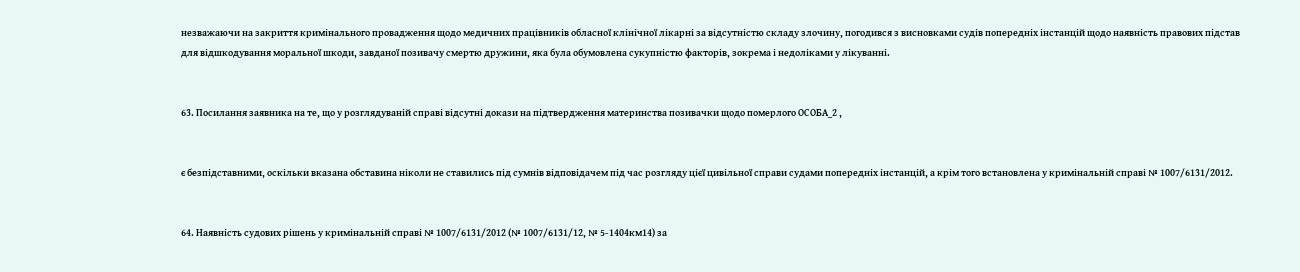незважаючи на закриття кримінального провадження щодо медичних працівників обласної клінічної лікарні за відсутністю складу злочину, погодився з висновками судів попередніх інстанцій щодо наявність правових підстав для відшкодування моральної шкоди, завданої позивачу смертю дружини, яка була обумовлена сукупністю факторів, зокрема і недоліками у лікуванні.


63. Посилання заявника на те, що у розглядуваній справі відсутні докази на підтвердження материнства позивачки щодо померлого ОСОБА_2 ,


є безпідставними, оскільки вказана обставина ніколи не ставились під сумнів відповідачем під час розгляду цієї цивільної справи судами попередніх інстанцій, а крім того встановлена у кримінальній справі № 1007/6131/2012.


64. Наявність судових рішень у кримінальній справі № 1007/6131/2012 (№ 1007/6131/12, № 5-1404км14) за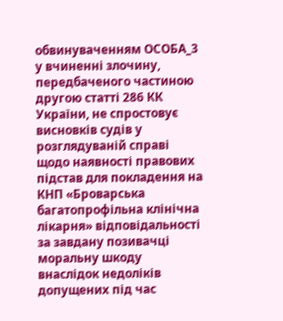обвинуваченням ОСОБА_3 у вчиненні злочину, передбаченого частиною другою статті 286 КК України, не спростовує висновків судів у розглядуваній справі щодо наявності правових підстав для покладення на КНП «Броварська багатопрофільна клінічна лікарня» відповідальності за завдану позивачці моральну шкоду внаслідок недоліків допущених під час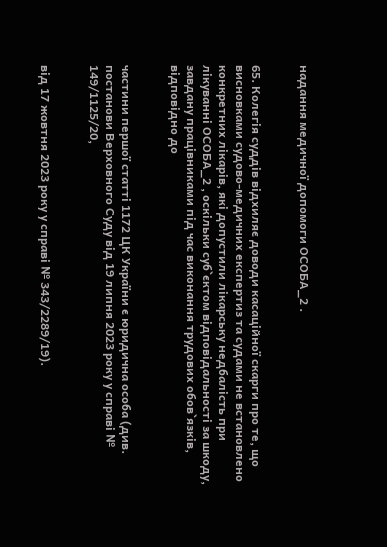надання медичної допомоги ОСОБА_2 .


65. Колегія суддів відхиляє доводи касаційної скарги про те, що висновками судово-медичних експертиз та судами не встановлено конкретних лікарів, які допустили лікарську недбалість при лікуванні ОСОБА_2 , оскільки суб`єктом відповідальності за шкоду, завдану працівниками під час виконання трудових обов`язків, відповідно до


частини першої статті 1172 ЦК України є юридична особа (див. постанови Верховного Суду від 19 липня 2023 року у справі № 149/1125/20,


від 17 жовтня 2023 року у справі № 343/2289/19).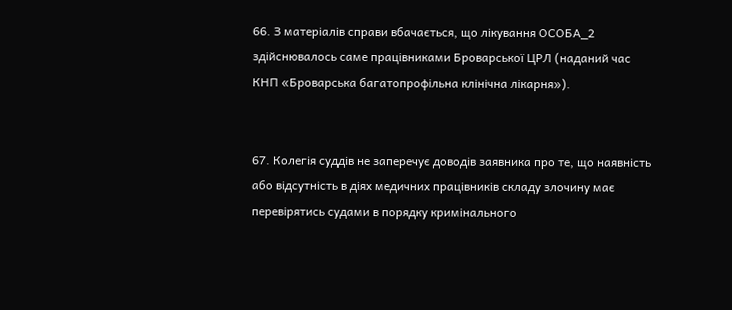66. З матеріалів справи вбачається, що лікування ОСОБА_2 здійснювалось саме працівниками Броварської ЦРЛ (наданий час КНП «Броварська багатопрофільна клінічна лікарня»).


67. Колегія суддів не заперечує доводів заявника про те, що наявність або відсутність в діях медичних працівників складу злочину має перевірятись судами в порядку кримінального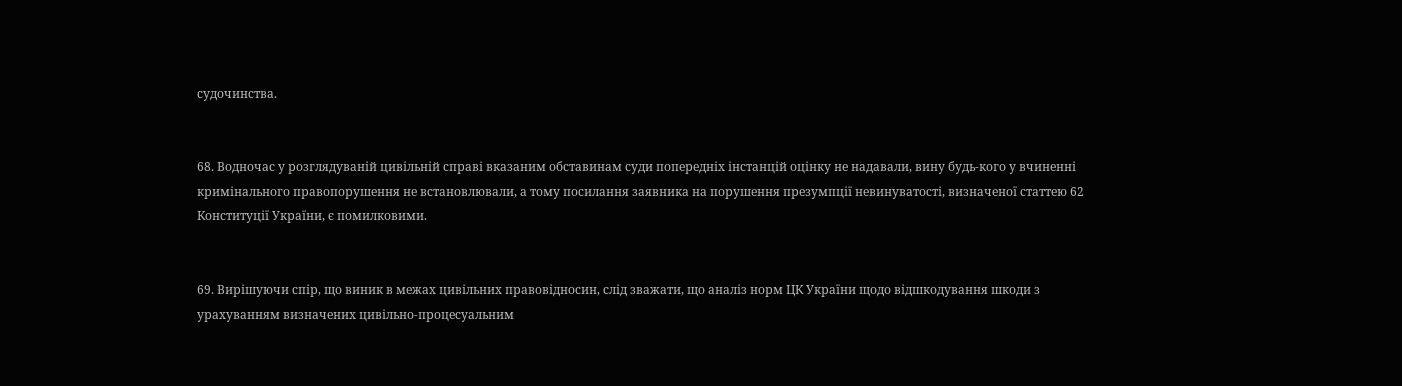судочинства.


68. Водночас у розглядуваній цивільній справі вказаним обставинам суди попередніх інстанцій оцінку не надавали, вину будь-кого у вчиненні кримінального правопорушення не встановлювали, а тому посилання заявника на порушення презумпції невинуватості, визначеної статтею 62 Конституції України, є помилковими.


69. Вирішуючи спір, що виник в межах цивільних правовідносин, слід зважати, що аналіз норм ЦК України щодо відшкодування шкоди з урахуванням визначених цивільно-процесуальним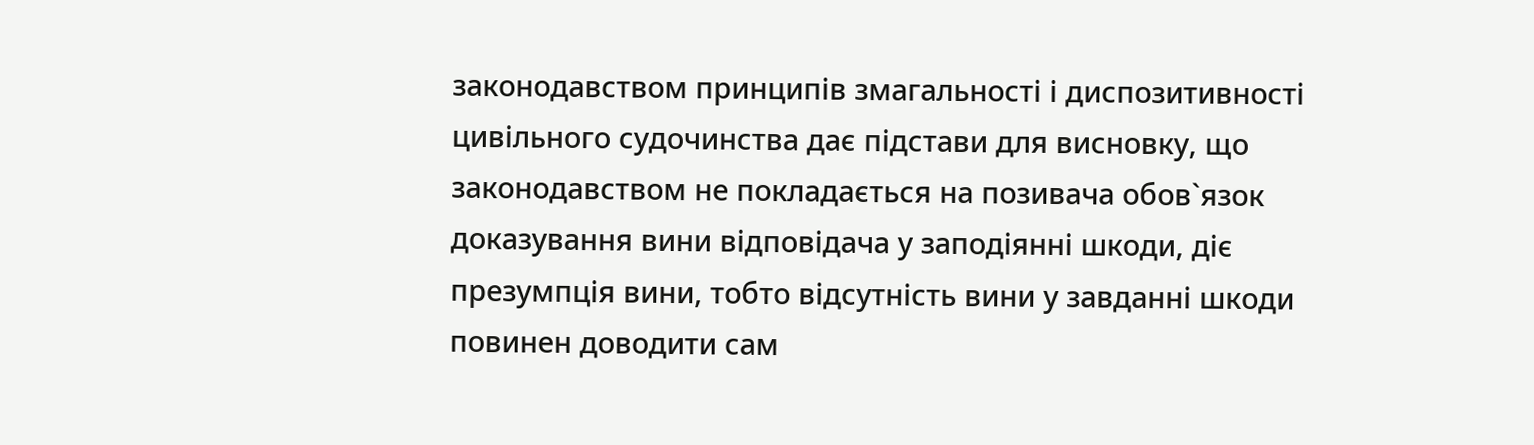законодавством принципів змагальності і диспозитивності цивільного судочинства дає підстави для висновку, що законодавством не покладається на позивача обов`язок доказування вини відповідача у заподіянні шкоди, діє презумпція вини, тобто відсутність вини у завданні шкоди повинен доводити сам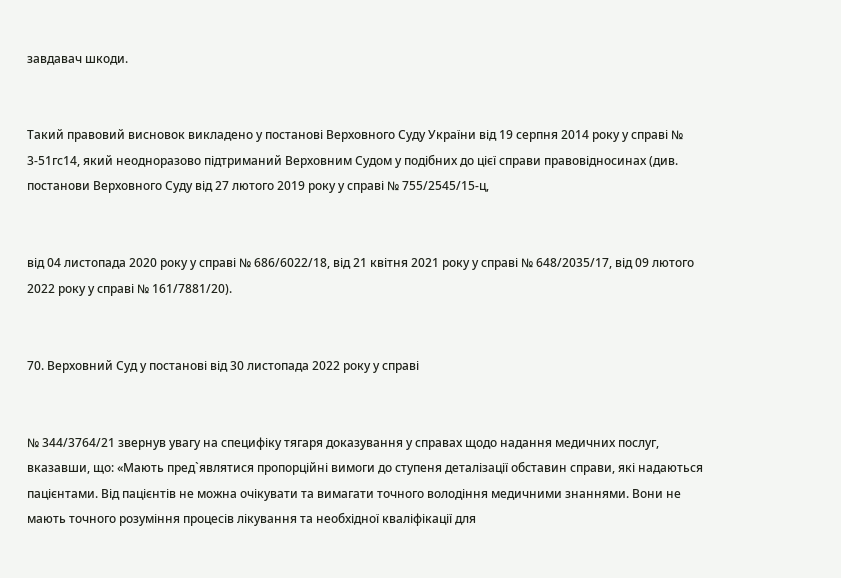завдавач шкоди.


Такий правовий висновок викладено у постанові Верховного Суду України від 19 серпня 2014 року у справі № 3-51гс14, який неодноразово підтриманий Верховним Судом у подібних до цієї справи правовідносинах (див. постанови Верховного Суду від 27 лютого 2019 року у справі № 755/2545/15-ц,


від 04 листопада 2020 року у справі № 686/6022/18, від 21 квітня 2021 року у справі № 648/2035/17, від 09 лютого 2022 року у справі № 161/7881/20).


70. Верховний Суд у постанові від 30 листопада 2022 року у справі


№ 344/3764/21 звернув увагу на специфіку тягаря доказування у справах щодо надання медичних послуг, вказавши, що: «Мають пред`являтися пропорційні вимоги до ступеня деталізації обставин справи, які надаються пацієнтами. Від пацієнтів не можна очікувати та вимагати точного володіння медичними знаннями. Вони не мають точного розуміння процесів лікування та необхідної кваліфікації для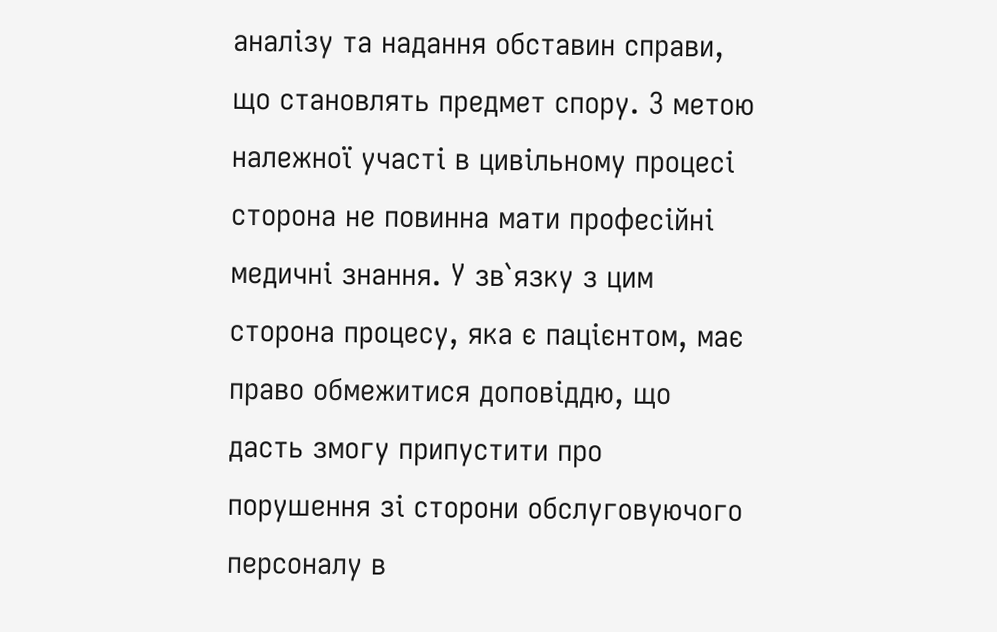аналізу та надання обставин справи, що становлять предмет спору. З метою належної участі в цивільному процесі сторона не повинна мати професійні медичні знання. У зв`язку з цим сторона процесу, яка є пацієнтом, має право обмежитися доповіддю, що дасть змогу припустити про порушення зі сторони обслуговуючого персоналу в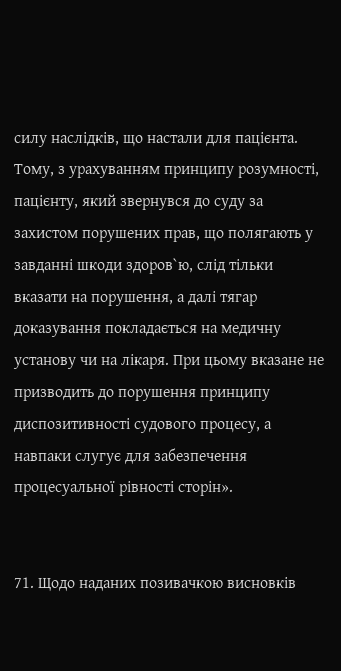силу наслідків, що настали для пацієнта. Тому, з урахуванням принципу розумності, пацієнту, який звернувся до суду за захистом порушених прав, що полягають у завданні шкоди здоров`ю, слід тільки вказати на порушення, а далі тягар доказування покладається на медичну установу чи на лікаря. При цьому вказане не призводить до порушення принципу диспозитивності судового процесу, а навпаки слугує для забезпечення процесуальної рівності сторін».


71. Щодо наданих позивачкою висновків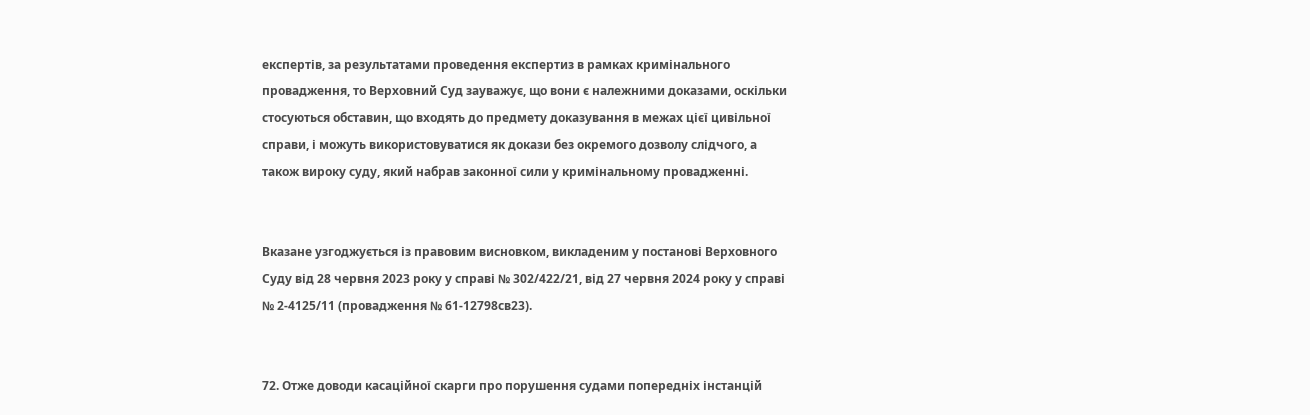експертів, за результатами проведення експертиз в рамках кримінального провадження, то Верховний Суд зауважує, що вони є належними доказами, оскільки стосуються обставин, що входять до предмету доказування в межах цієї цивільної справи, і можуть використовуватися як докази без окремого дозволу слідчого, а також вироку суду, який набрав законної сили у кримінальному провадженні.


Вказане узгоджується із правовим висновком, викладеним у постанові Верховного Суду від 28 червня 2023 року у справі № 302/422/21, від 27 червня 2024 року у справі № 2-4125/11 (провадження № 61-12798св23).


72. Отже доводи касаційної скарги про порушення судами попередніх інстанцій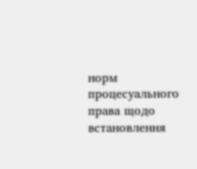норм процесуального права щодо встановлення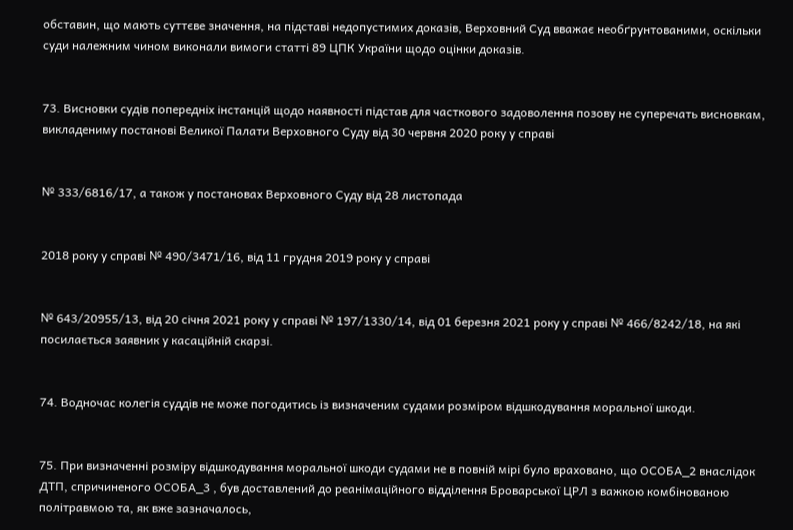обставин, що мають суттєве значення, на підставі недопустимих доказів, Верховний Суд вважає необґрунтованими, оскільки суди належним чином виконали вимоги статті 89 ЦПК України щодо оцінки доказів.


73. Висновки судів попередніх інстанцій щодо наявності підстав для часткового задоволення позову не суперечать висновкам, викладениму постанові Великої Палати Верховного Суду від 30 червня 2020 року у справі


№ 333/6816/17, а також у постановах Верховного Суду від 28 листопада


2018 року у справі № 490/3471/16, від 11 грудня 2019 року у справі


№ 643/20955/13, від 20 січня 2021 року у справі № 197/1330/14, від 01 березня 2021 року у справі № 466/8242/18, на які посилається заявник у касаційній скарзі.


74. Водночас колегія суддів не може погодитись із визначеним судами розміром відшкодування моральної шкоди.


75. При визначенні розміру відшкодування моральної шкоди судами не в повній мірі було враховано, що ОСОБА_2 внаслідок ДТП, спричиненого ОСОБА_3 , був доставлений до реанімаційного відділення Броварської ЦРЛ з важкою комбінованою політравмою та, як вже зазначалось,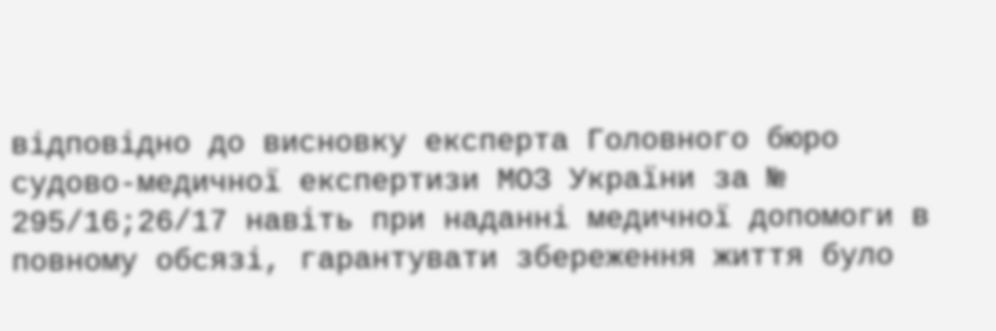відповідно до висновку експерта Головного бюро судово-медичної експертизи МОЗ України за № 295/16;26/17 навіть при наданні медичної допомоги в повному обсязі, гарантувати збереження життя було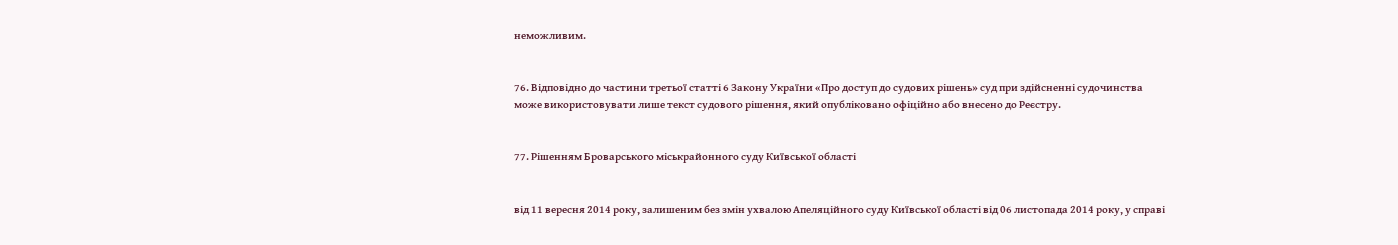неможливим.


76. Відповідно до частини третьої статті 6 Закону України «Про доступ до судових рішень» суд при здійсненні судочинства може використовувати лише текст судового рішення, який опубліковано офіційно або внесено до Реєстру.


77. Рішенням Броварського міськрайонного суду Київської області


від 11 вересня 2014 року, залишеним без змін ухвалою Апеляційного суду Київської області від 06 листопада 2014 року, у справі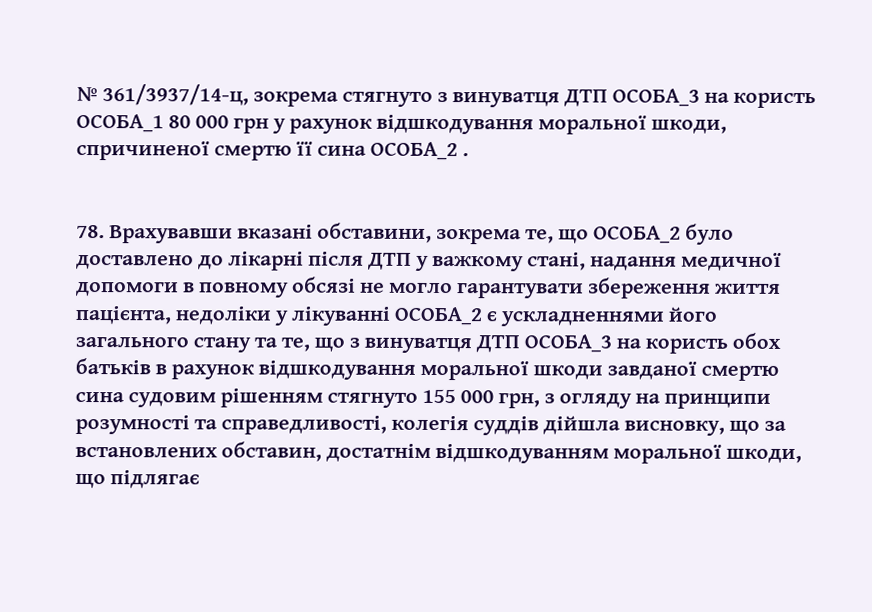№ 361/3937/14-ц, зокрема стягнуто з винуватця ДТП ОСОБА_3 на користь ОСОБА_1 80 000 грн у рахунок відшкодування моральної шкоди, спричиненої смертю її сина ОСОБА_2 .


78. Врахувавши вказані обставини, зокрема те, що ОСОБА_2 було доставлено до лікарні після ДТП у важкому стані, надання медичної допомоги в повному обсязі не могло гарантувати збереження життя пацієнта, недоліки у лікуванні ОСОБА_2 є ускладненнями його загального стану та те, що з винуватця ДТП ОСОБА_3 на користь обох батьків в рахунок відшкодування моральної шкоди завданої смертю сина судовим рішенням стягнуто 155 000 грн, з огляду на принципи розумності та справедливості, колегія суддів дійшла висновку, що за встановлених обставин, достатнім відшкодуванням моральної шкоди, що підлягає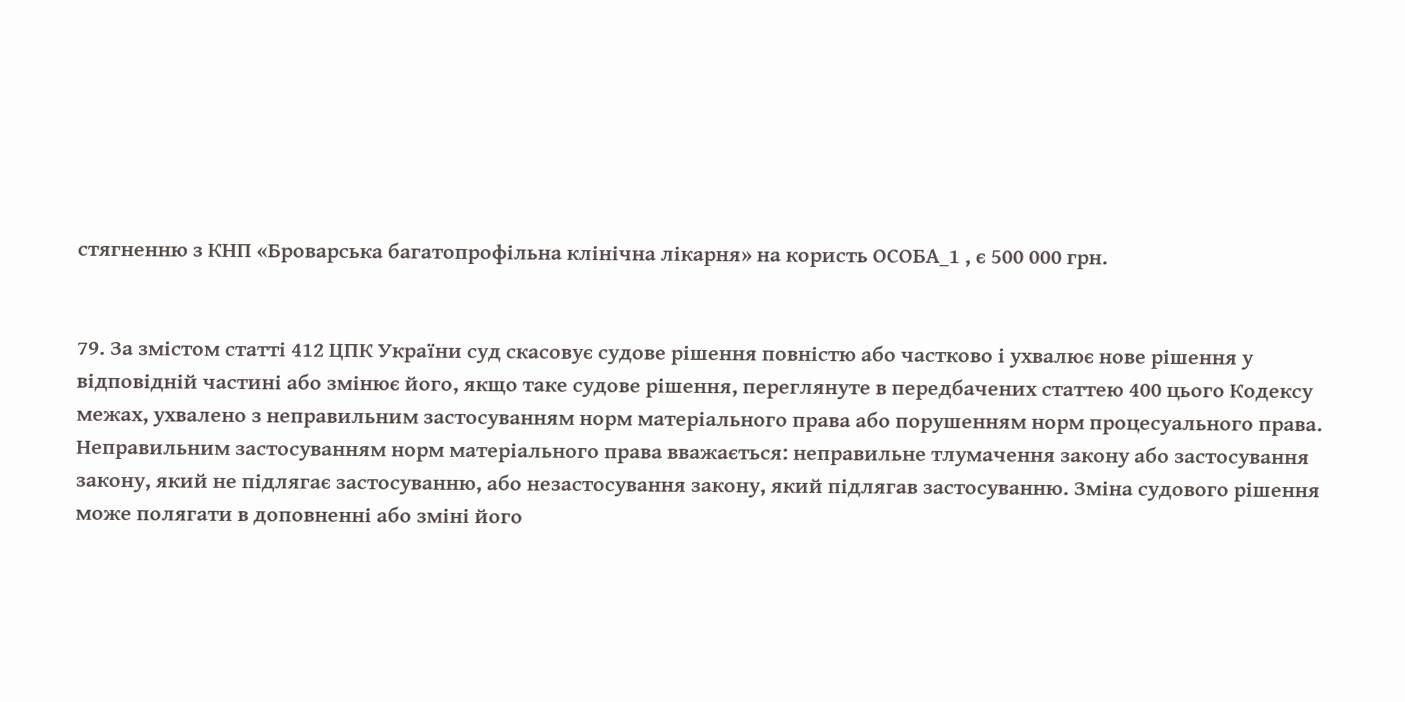стягненню з КНП «Броварська багатопрофільна клінічна лікарня» на користь ОСОБА_1 , є 500 000 грн.


79. За змістом статті 412 ЦПК України суд скасовує судове рішення повністю або частково і ухвалює нове рішення у відповідній частині або змінює його, якщо таке судове рішення, переглянуте в передбачених статтею 400 цього Кодексу межах, ухвалено з неправильним застосуванням норм матеріального права або порушенням норм процесуального права. Неправильним застосуванням норм матеріального права вважається: неправильне тлумачення закону або застосування закону, який не підлягає застосуванню, або незастосування закону, який підлягав застосуванню. Зміна судового рішення може полягати в доповненні або зміні його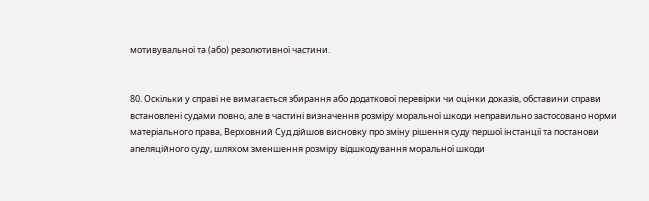мотивувальної та (або) резолютивної частини.


80. Оскільки у справі не вимагається збирання або додаткової перевірки чи оцінки доказів, обставини справи встановлені судами повно, але в частині визначення розміру моральної шкоди неправильно застосовано норми матеріального права, Верховний Суд дійшов висновку про зміну рішення суду першої інстанції та постанови апеляційного суду, шляхом зменшення розміру відшкодування моральної шкоди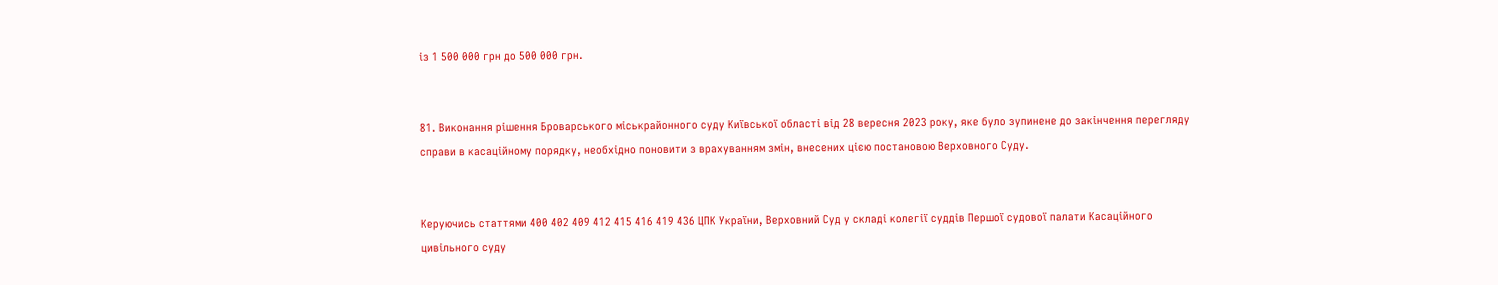із 1 500 000 грн до 500 000 грн.


81. Виконання рішення Броварського міськрайонного суду Київської області від 28 вересня 2023 року, яке було зупинене до закінчення перегляду справи в касаційному порядку, необхідно поновити з врахуванням змін, внесених цією постановою Верховного Суду.


Керуючись статтями 400 402 409 412 415 416 419 436 ЦПК України, Верховний Суд у складі колегії суддів Першої судової палати Касаційного цивільного суду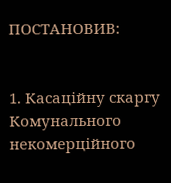ПОСТАНОВИВ:


1. Касаційну скаргу Комунального некомерційного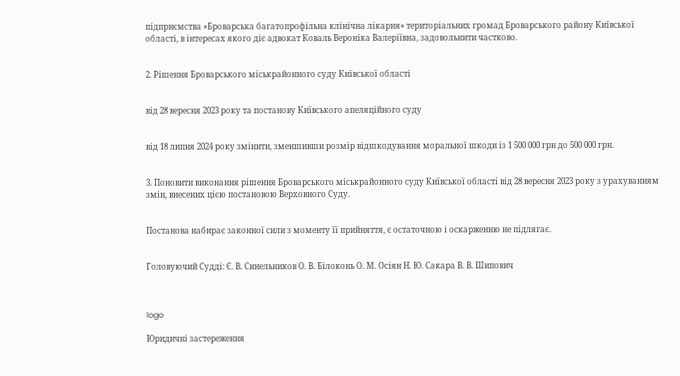підприємства «Броварська багатопрофільна клінічна лікарня» територіальних громад Броварського району Київської області, в інтересах якого діє адвокат Коваль Вероніка Валеріївна, задовольнити частково.


2. Рішення Броварського міськрайонного суду Київської області


від 28 вересня 2023 року та постанову Київського апеляційного суду


від 18 липня 2024 року змінити, зменшивши розмір відшкодування моральної шкоди із 1 500 000 грн до 500 000 грн.


3. Поновити виконання рішення Броварського міськрайонного суду Київської області від 28 вересня 2023 року з урахуванням змін, внесених цією постановою Верховного Суду.


Постанова набирає законної сили з моменту її прийняття, є остаточною і оскарженню не підлягає.


Головуючий Судді: Є. В. Синельников О. В. Білоконь О. М. Осіян Н. Ю. Сакара В. В. Шипович



logo

Юридичні застереження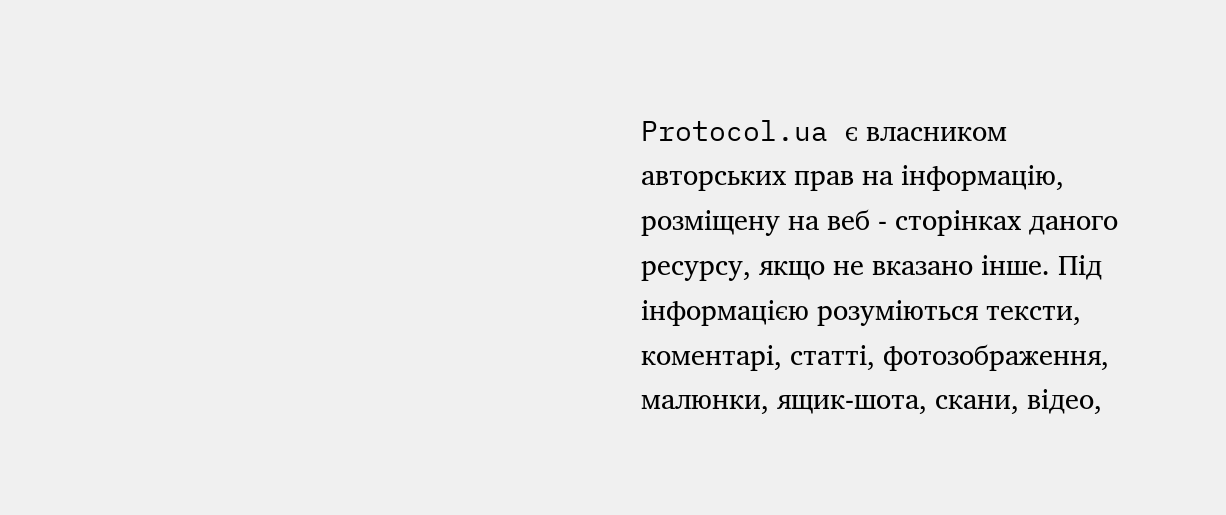Protocol.ua є власником авторських прав на інформацію, розміщену на веб - сторінках даного ресурсу, якщо не вказано інше. Під інформацією розуміються тексти, коментарі, статті, фотозображення, малюнки, ящик-шота, скани, відео,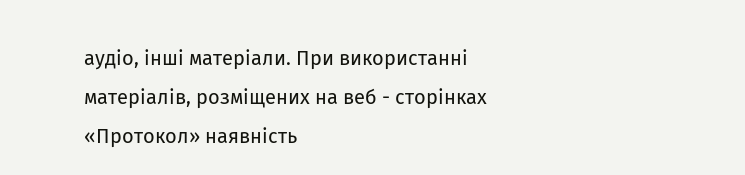аудіо, інші матеріали. При використанні матеріалів, розміщених на веб - сторінках «Протокол» наявність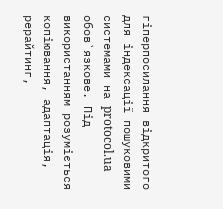гіперпосилання відкритого для індексації пошуковими системами на protocol.ua обов`язкове. Під використанням розуміється копіювання, адаптація, рерайтинг,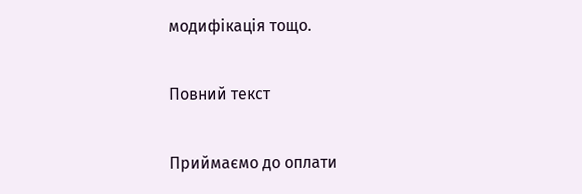модифікація тощо.

Повний текст

Приймаємо до оплати